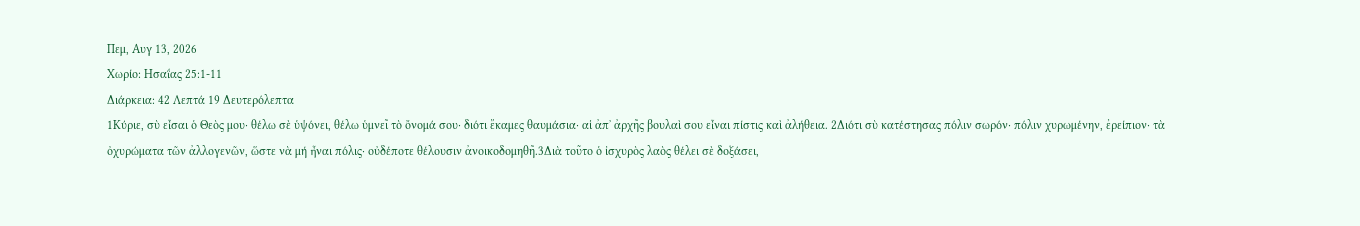Πεμ, Αυγ 13, 2026
Χωρίο: Ησαΐας 25:1-11
Διάρκεια: 42 Λεπτά 19 Δευτερόλεπτα
1Κύριε, σὺ εἶσαι ὁ Θεὸς μου· θέλω σὲ ὑψόνει, θέλω ὑμνεῖ τὸ ὄνομά σου· διότι ἔκαμες θαυμάσια· αἱ ἀπ᾿ ἀρχῆς βουλαὶ σου εἶναι πίστις καὶ ἀλήθεια. 2Διότι σὺ κατέστησας πόλιν σωρόν· πόλιν χυρωμένην, ἐρείπιον· τὰ ὀχυρώματα τῶν ἀλλογενῶν, ὥστε νὰ μή ἦναι πόλις· οὐδέποτε θέλουσιν ἀνοικοδομηθῆ.3Διὰ τοῦτο ὁ ἰσχυρὸς λαὸς θέλει σὲ δοξάσει,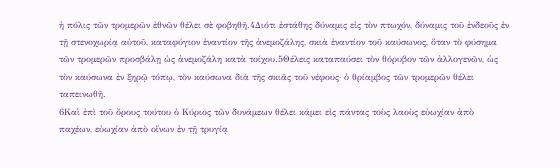ἡ πόλις τῶν τρομερῶν ἐθνῶν θέλει σὲ φοβηθῆ.4Διότι ἐστάθης δύναμις εἰς τὸν πτωχόν, δύναμις τοῦ ἐνδεοῦς ἐν τῇ στενοχωρίᾳ αὐτοῦ, καταφύγιον ἐναντίον τῆς ἀνεμοζάλης, σκιὰ ἐναντίον τοῦ καύσωνος, ὅταν τὸ φύσημα τῶν τρομερῶν προσβάλῃ ὡς ἀνεμοζάλη κατὰ τοίχου.5Θέλεις καταπαύσει τὸν θόρυβον τῶν ἀλλογενῶν, ὡς τὸν καύσωνα ἐν ξηρῷ τόπῳ, τὸν καύσωνα διὰ τῆς σκιᾶς τοῦ νέφους· ὁ θρίαμβος τῶν τρομερῶν θέλει ταπεινωθῆ.
6Καὶ ἐπὶ τοῦ ὄρους τούτου ὁ Κύριος τῶν δυνάμεων θέλει κάμει εἰς πάντας τοὺς λαοὺς εὐωχίαν ἀπὸ παχέων, εὐωχίαν ἀπὸ οἴνων ἐν τῇ τρυγίᾳ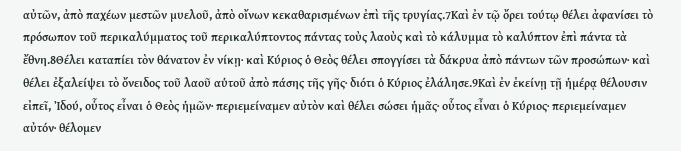αὐτῶν, ἀπὸ παχέων μεστῶν μυελοῦ, ἀπὸ οἴνων κεκαθαρισμένων ἐπὶ τῆς τρυγίας.7Καὶ ἐν τῷ ὄρει τούτῳ θέλει ἀφανίσει τὸ πρόσωπον τοῦ περικαλύμματος τοῦ περικαλύπτοντος πάντας τοὺς λαοὺς καὶ τὸ κάλυμμα τὸ καλύπτον ἐπὶ πάντα τὰ ἔθνη.8Θέλει καταπίει τὸν θάνατον ἐν νίκῃ· καὶ Κύριος ὁ Θεὸς θέλει σπογγίσει τὰ δάκρυα ἀπὸ πάντων τῶν προσώπων· καὶ θέλει ἐξαλείψει τὸ ὄνειδος τοῦ λαοῦ αὑτοῦ ἀπὸ πάσης τῆς γῆς· διότι ὁ Κύριος ἐλάλησε.9Καὶ ἐν ἐκείνῃ τῇ ἡμέρᾳ θέλουσιν εἰπεῖ, Ἰδού, οὗτος εἶναι ὁ Θεὸς ἡμῶν· περιεμείναμεν αὐτὸν καὶ θέλει σώσει ἡμᾶς· οὗτος εἶναι ὁ Κύριος· περιεμείναμεν αὐτόν· θέλομεν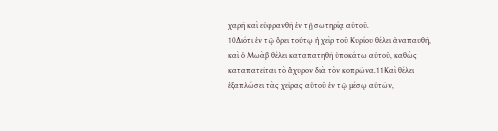χαρῆ καὶ εὐφρανθῆ ἐν τῇ σωτηρίᾳ αὐτοῦ.
10Διότι ἐν τῷ ὄρει τούτῳ ἡ χεὶρ τοῦ Κυρίου θέλει ἀναπαυθῆ, καὶ ὁ Μωὰβ θέλει καταπατηθῆ ὑποκάτω αὐτοῦ, καθὼς καταπατεῖται τὸ ἄχυρον διὰ τὸν κοπρῶνα.11Καὶ θέλει ἐξαπλώσει τὰς χεῖρας αὑτοῦ ἐν τῷ μέσῳ αὐτῶν,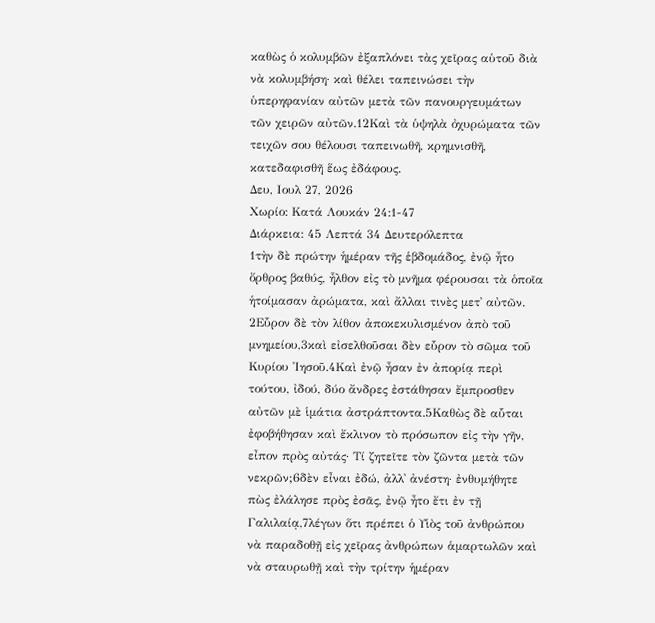καθὼς ὁ κολυμβῶν ἐξαπλόνει τὰς χεῖρας αὑτοῦ διὰ νὰ κολυμβήση· καὶ θέλει ταπεινώσει τὴν ὑπερηφανίαν αὐτῶν μετὰ τῶν πανουργευμάτων τῶν χειρῶν αὐτῶν.12Καὶ τὰ ὑψηλὰ ὀχυρώματα τῶν τειχῶν σου θέλουσι ταπεινωθῆ, κρημνισθῆ, κατεδαφισθῆ ἕως ἐδάφους.
Δευ, Ιουλ 27, 2026
Χωρίο: Κατά Λουκάν 24:1-47
Διάρκεια: 45 Λεπτά 34 Δευτερόλεπτα
1τὴν δὲ πρώτην ἡμέραν τῆς ἑβδομάδος, ἐνῷ ἦτο ὄρθρος βαθύς, ἦλθον εἰς τὸ μνῆμα φέρουσαι τὰ ὁποῖα ἡτοίμασαν ἀρώματα, καὶ ἄλλαι τινὲς μετ᾿ αὐτῶν. 2Εὗρον δὲ τὸν λίθον ἀποκεκυλισμένον ἀπὸ τοῦ μνημείου,3καὶ εἰσελθοῦσαι δὲν εὗρον τὸ σῶμα τοῦ Κυρίου Ἰησοῦ.4Καὶ ἐνῷ ἦσαν ἐν ἀπορίᾳ περὶ τούτου, ἰδού, δύο ἄνδρες ἐστάθησαν ἔμπροσθεν αὐτῶν μὲ ἱμάτια ἀστράπτοντα.5Καθὼς δὲ αὗται ἐφοβήθησαν καὶ ἔκλινον τὸ πρόσωπον εἰς τὴν γῆν, εἶπον πρὸς αὐτάς· Τί ζητεῖτε τὸν ζῶντα μετὰ τῶν νεκρῶν;6δὲν εἶναι ἐδώ, ἀλλ᾿ ἀνέστη· ἐνθυμήθητε πὼς ἐλάλησε πρὸς ἐσᾶς, ἐνῷ ἦτο ἔτι ἐν τῇ Γαλιλαίᾳ,7λέγων ὅτι πρέπει ὁ Υἱὸς τοῦ ἀνθρώπου νὰ παραδοθῇ εἰς χεῖρας ἀνθρώπων ἁμαρτωλῶν καὶ νὰ σταυρωθῇ καὶ τὴν τρίτην ἡμέραν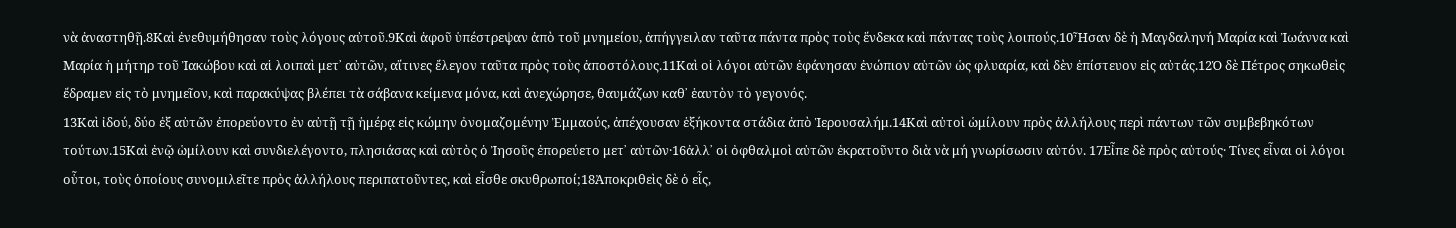νὰ ἀναστηθῇ.8Καὶ ἐνεθυμήθησαν τοὺς λόγους αὐτοῦ.9Καὶ ἀφοῦ ὑπέστρεψαν ἀπὸ τοῦ μνημείου, ἀπήγγειλαν ταῦτα πάντα πρὸς τοὺς ἕνδεκα καὶ πάντας τοὺς λοιπούς.10Ἦσαν δὲ ἡ Μαγδαληνή Μαρία καὶ Ἰωάννα καὶ Μαρία ἡ μήτηρ τοῦ Ἰακώβου καὶ αἱ λοιπαὶ μετ᾿ αὐτῶν, αἵτινες ἔλεγον ταῦτα πρὸς τοὺς ἀποστόλους.11Καὶ οἱ λόγοι αὐτῶν ἐφάνησαν ἐνώπιον αὐτῶν ὡς φλυαρία, καὶ δὲν ἐπίστευον εἰς αὐτάς.12Ὁ δὲ Πέτρος σηκωθεὶς ἔδραμεν εἰς τὸ μνημεῖον, καὶ παρακύψας βλέπει τὰ σάβανα κείμενα μόνα, καὶ ἀνεχώρησε, θαυμάζων καθ᾿ ἑαυτὸν τὸ γεγονός.
13Καὶ ἰδού, δύο ἐξ αὐτῶν ἐπορεύοντο ἐν αὐτῇ τῇ ἡμέρᾳ εἰς κώμην ὀνομαζομένην Ἐμμαούς, ἀπέχουσαν ἑξήκοντα στάδια ἀπὸ Ἱερουσαλήμ.14Καὶ αὐτοὶ ὡμίλουν πρὸς ἀλλήλους περὶ πάντων τῶν συμβεβηκότων τούτων.15Καὶ ἐνῷ ὡμίλουν καὶ συνδιελέγοντο, πλησιάσας καὶ αὐτὸς ὁ Ἰησοῦς ἐπορεύετο μετ᾿ αὐτῶν·16ἀλλ᾿ οἱ ὀφθαλμοὶ αὐτῶν ἐκρατοῦντο διὰ νὰ μή γνωρίσωσιν αὐτόν. 17Εἶπε δὲ πρὸς αὐτούς· Τίνες εἶναι οἱ λόγοι οὗτοι, τοὺς ὁποίους συνομιλεῖτε πρὸς ἀλλήλους περιπατοῦντες, καὶ εἶσθε σκυθρωποί;18Ἀποκριθεὶς δὲ ὁ εἷς,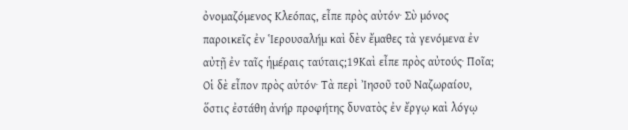ὀνομαζόμενος Κλεόπας, εἶπε πρὸς αὐτόν· Σὺ μόνος παροικεῖς ἐν Ἱερουσαλήμ καὶ δὲν ἔμαθες τὰ γενόμενα ἐν αὐτῇ ἐν ταῖς ἡμέραις ταύταις;19Καὶ εἶπε πρὸς αὐτούς· Ποῖα; Οἱ δὲ εἶπον πρὸς αὐτόν· Τὰ περὶ Ἰησοῦ τοῦ Ναζωραίου, ὅστις ἐστάθη ἀνήρ προφήτης δυνατὸς ἐν ἔργῳ καὶ λόγῳ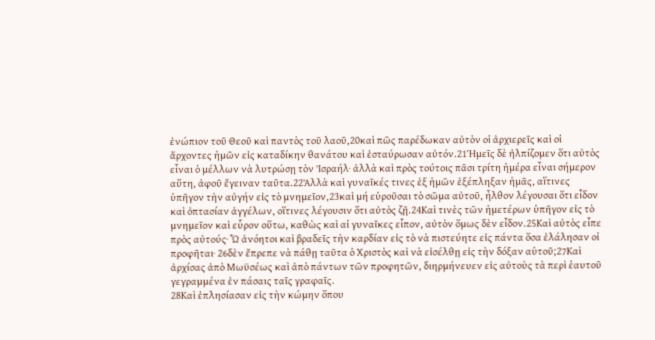ἐνώπιον τοῦ Θεοῦ καὶ παντὸς τοῦ λαοῦ,20καὶ πῶς παρέδωκαν αὐτὸν οἱ ἀρχιερεῖς καὶ οἱ ἄρχοντες ἡμῶν εἰς καταδίκην θανάτου καὶ ἐσταύρωσαν αὐτόν.21Ἡμεῖς δὲ ἠλπίζομεν ὅτι αὐτὸς εἶναι ὁ μέλλων νὰ λυτρώσῃ τὸν Ἰσραήλ· ἀλλὰ καὶ πρὸς τούτοις πᾶσι τρίτη ἡμέρα εἶναι σήμερον αὕτη, ἀφοῦ ἔγειναν ταῦτα.22Ἀλλὰ καὶ γυναῖκές τινες ἐξ ἡμῶν ἐξέπληξαν ἡμᾶς, αἵτινες ὑπῆγον τὴν αὐγήν εἰς τὸ μνημεῖον,23καὶ μή εὑροῦσαι τὸ σῶμα αὐτοῦ, ἦλθον λέγουσαι ὅτι εἶδον καὶ ὀπτασίαν ἀγγέλων, οἵτινες λέγουσιν ὅτι αὐτὸς ζῇ.24Καὶ τινὲς τῶν ἡμετέρων ὑπῆγον εἰς τὸ μνημεῖον καὶ εὗρον οὕτω, καθὼς καὶ αἱ γυναῖκες εἶπον, αὐτὸν ὅμως δὲν εἶδον.25Καὶ αὐτὸς εἶπε πρὸς αὐτούς· Ὦ ἀνόητοι καὶ βραδεῖς τὴν καρδίαν εἰς τὸ νὰ πιστεύητε εἰς πάντα ὅσα ἐλάλησαν οἱ προφῆται· 26δὲν ἔπρεπε νὰ πάθῃ ταῦτα ὁ Χριστὸς καὶ νὰ εἰσέλθῃ εἰς τὴν δόξαν αὑτοῦ;27Καὶ ἀρχίσας ἀπὸ Μωϋσέως καὶ ἀπὸ πάντων τῶν προφητῶν, διηρμήνευεν εἰς αὐτοὺς τὰ περὶ ἑαυτοῦ γεγραμμένα ἐν πάσαις ταῖς γραφαῖς.
28Καὶ ἐπλησίασαν εἰς τὴν κώμην ὅπου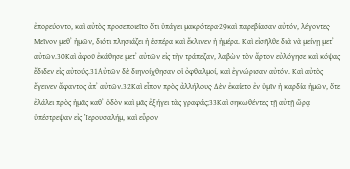ἐπορεύοντο, καὶ αὐτὸς προσεποιεῖτο ὅτι ὑπάγει μακρότερα·29καὶ παρεβίασαν αὐτόν, λέγοντες· Μεῖνον μεθ᾿ ἡμῶν, διότι πλησιάζει ἡ ἑσπέρα καὶ ἔκλινεν ἡ ἡμέρα. Καὶ εἰσῆλθε διὰ νὰ μείνῃ μετ᾿ αὐτῶν.30Καὶ ἀφοῦ ἐκάθησε μετ᾿ αὐτῶν εἰς τὴν τράπεζαν, λαβὼν τὸν ἄρτον εὐλόγησε καὶ κόψας ἔδιδεν εἰς αὐτούς.31Αὐτῶν δὲ διηνοίχθησαν οἱ ὀφθαλμοί, καὶ ἐγνώρισαν αὐτόν. Καὶ αὐτὸς ἔγεινεν ἄφαντος ἀπ᾿ αὐτῶν.32Καὶ εἶπον πρὸς ἀλλήλους· Δὲν ἐκαίετο ἐν ὑμῖν ἡ καρδία ἡμῶν, ὅτε ἐλάλει πρὸς ἡμᾶς καθ᾿ ὁδὸν καὶ μᾶς ἐξήγει τὰς γραφάς;33Καὶ σηκωθέντες τῇ αὐτῇ ὥρᾳ ὑπέστρεψαν εἰς Ἱερουσαλήμ, καὶ εὗρον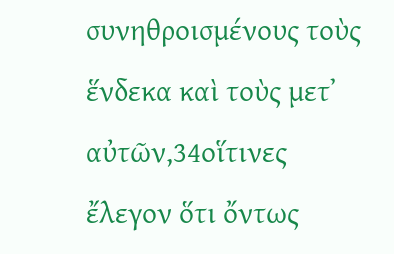συνηθροισμένους τοὺς ἕνδεκα καὶ τοὺς μετ᾿ αὐτῶν,34οἵτινες ἔλεγον ὅτι ὄντως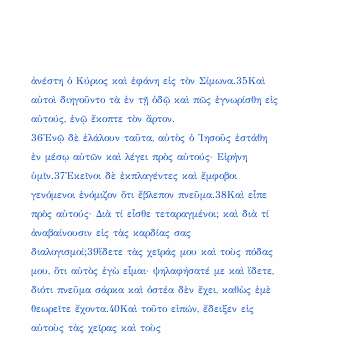ἀνέστη ὁ Κύριος καὶ ἐφάνη εἰς τὸν Σίμωνα.35Καὶ αὐτοὶ διηγοῦντο τὰ ἐν τῇ ὁδῷ καὶ πῶς ἐγνωρίσθη εἰς αὐτούς, ἐνῷ ἔκοπτε τὸν ἄρτον.
36Ἐνῷ δὲ ἐλάλουν ταῦτα, αὐτὸς ὁ Ἰησοῦς ἐστάθη ἐν μέσῳ αὐτῶν καὶ λέγει πρὸς αὐτούς· Εἰρήνη ὑμῖν.37Ἐκεῖνοι δὲ ἐκπλαγέντες καὶ ἔμφοβοι γενόμενοι ἐνόμιζον ὅτι ἔβλεπον πνεῦμα.38Καὶ εἶπε πρὸς αὐτούς· Διὰ τί εἶσθε τεταραγμένοι; καὶ διὰ τί ἀναβαίνουσιν εἰς τὰς καρδίας σας διαλογισμοί;39ἴδετε τὰς χεῖράς μου καὶ τοὺς πόδας μου, ὅτι αὐτὸς ἐγὼ εἶμαι· ψηλαφήσατέ με καὶ ἴδετε, διότι πνεῦμα σάρκα καὶ ὀστέα δὲν ἔχει, καθὼς ἐμὲ θεωρεῖτε ἔχοντα.40Καὶ τοῦτο εἰπών, ἔδειξεν εἰς αὐτοὺς τὰς χεῖρας καὶ τοὺς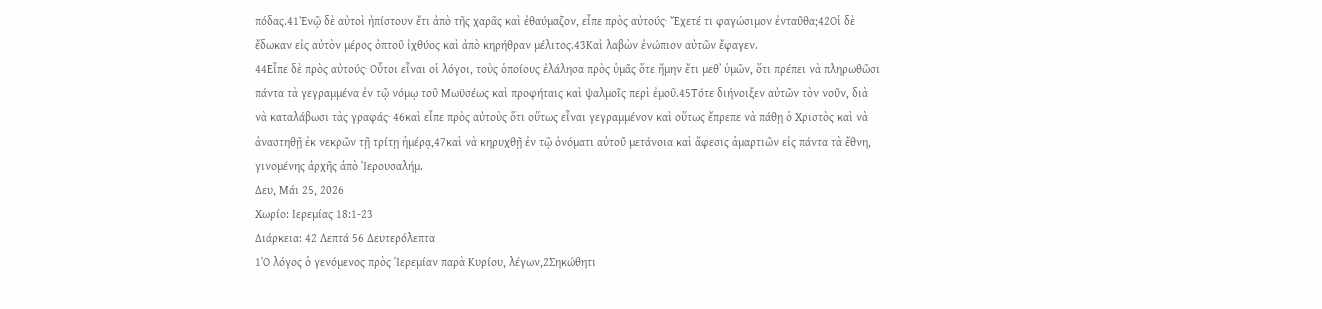πόδας.41Ἐνῷ δὲ αὐτοὶ ἠπίστουν ἔτι ἀπὸ τῆς χαρᾶς καὶ ἐθαύμαζον, εἶπε πρὸς αὐτούς· Ἔχετέ τι φαγώσιμον ἐνταῦθα;42Οἱ δὲ ἔδωκαν εἰς αὐτὸν μέρος ὀπτοῦ ἰχθύος καὶ ἀπὸ κηρήθραν μέλιτος.43Καὶ λαβὼν ἐνώπιον αὐτῶν ἔφαγεν.
44Εἶπε δὲ πρὸς αὐτούς· Οὗτοι εἶναι οἱ λόγοι, τοὺς ὁποίους ἐλάλησα πρὸς ὑμᾶς ὅτε ἤμην ἔτι μεθ᾿ ὑμῶν, ὅτι πρέπει νὰ πληρωθῶσι πάντα τὰ γεγραμμένα ἐν τῷ νόμῳ τοῦ Μωϋσέως καὶ προφήταις καὶ ψαλμοῖς περὶ ἐμοῦ.45Τότε διήνοιξεν αὐτῶν τὸν νοῦν, διὰ νὰ καταλάβωσι τὰς γραφάς· 46καὶ εἶπε πρὸς αὐτοὺς ὅτι οὕτως εἶναι γεγραμμένον καὶ οὕτως ἔπρεπε νὰ πάθῃ ὁ Χριστὸς καὶ νὰ ἀναστηθῇ ἐκ νεκρῶν τῇ τρίτῃ ἡμέρᾳ,47καὶ νὰ κηρυχθῇ ἐν τῷ ὀνόματι αὐτοῦ μετάνοια καὶ ἄφεσις ἁμαρτιῶν εἰς πάντα τὰ ἔθνη, γινομένης ἀρχῆς ἀπὸ Ἱερουσαλήμ.
Δευ, Μάι 25, 2026
Χωρίο: Ιερεμίας 18:1-23
Διάρκεια: 42 Λεπτά 56 Δευτερόλεπτα
1Ὁ λόγος ὁ γενόμενος πρὸς Ἱερεμίαν παρὰ Κυρίου, λέγων,2Σηκώθητι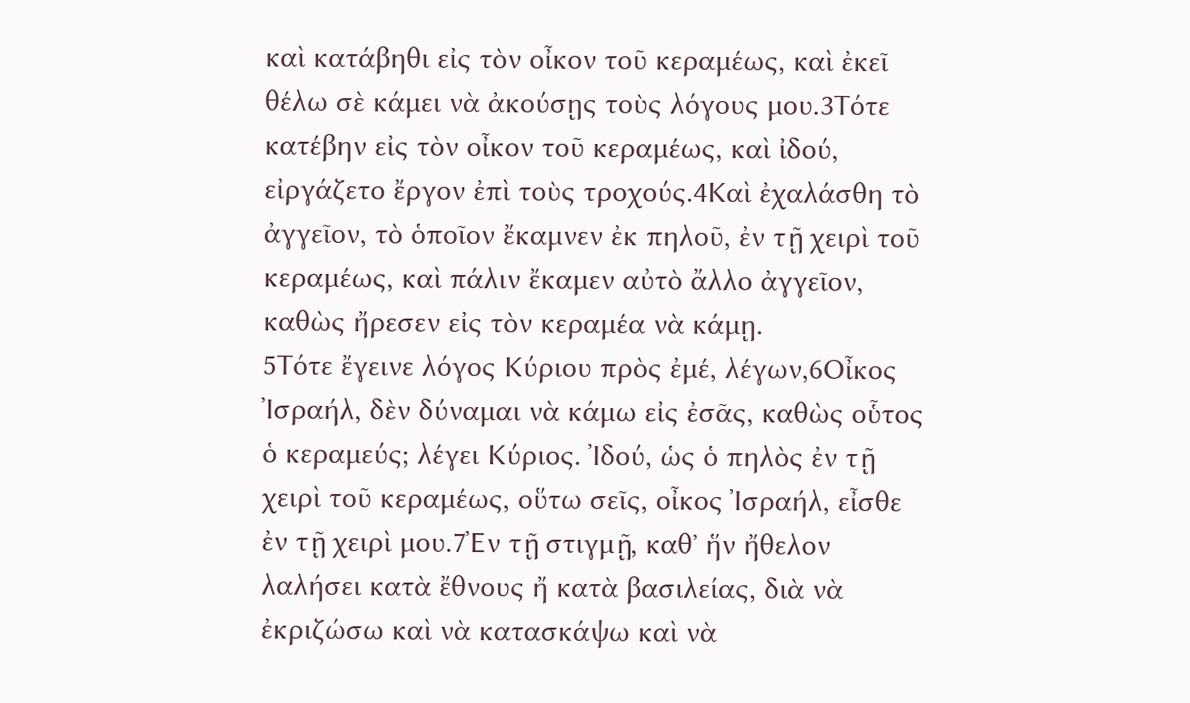καὶ κατάβηθι εἰς τὸν οἶκον τοῦ κεραμέως, καὶ ἐκεῖ θέλω σὲ κάμει νὰ ἀκούσῃς τοὺς λόγους μου.3Τότε κατέβην εἰς τὸν οἶκον τοῦ κεραμέως, καὶ ἰδού, εἰργάζετο ἔργον ἐπὶ τοὺς τροχούς.4Καὶ ἐχαλάσθη τὸ ἀγγεῖον, τὸ ὁποῖον ἔκαμνεν ἐκ πηλοῦ, ἐν τῇ χειρὶ τοῦ κεραμέως, καὶ πάλιν ἔκαμεν αὐτὸ ἄλλο ἀγγεῖον, καθὼς ἤρεσεν εἰς τὸν κεραμέα νὰ κάμῃ.
5Τότε ἔγεινε λόγος Κύριου πρὸς ἐμέ, λέγων,6Οἶκος Ἰσραήλ, δὲν δύναμαι νὰ κάμω εἰς ἐσᾶς, καθὼς οὗτος ὁ κεραμεύς; λέγει Κύριος. Ἰδού, ὡς ὁ πηλὸς ἐν τῇ χειρὶ τοῦ κεραμέως, οὕτω σεῖς, οἶκος Ἰσραήλ, εἶσθε ἐν τῇ χειρὶ μου.7Ἐν τῇ στιγμῇ, καθ᾿ ἥν ἤθελον λαλήσει κατὰ ἔθνους ἤ κατὰ βασιλείας, διὰ νὰ ἐκριζώσω καὶ νὰ κατασκάψω καὶ νὰ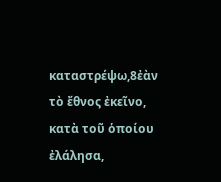καταστρέψω,8ἐὰν τὸ ἔθνος ἐκεῖνο, κατὰ τοῦ ὁποίου ἐλάλησα,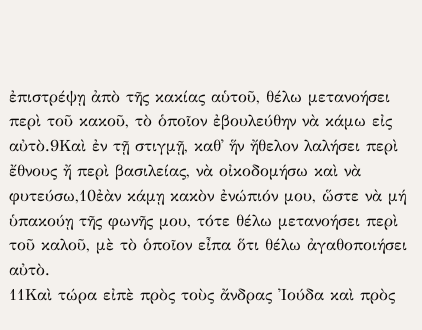ἐπιστρέψῃ ἀπὸ τῆς κακίας αὑτοῦ, θέλω μετανοήσει περὶ τοῦ κακοῦ, τὸ ὁποῖον ἐβουλεύθην νὰ κάμω εἰς αὐτὸ.9Καὶ ἐν τῇ στιγμῇ, καθ᾿ ἥν ἤθελον λαλήσει περὶ ἔθνους ἤ περὶ βασιλείας, νὰ οἰκοδομήσω καὶ νὰ φυτεύσω,10ἐὰν κάμῃ κακὸν ἐνώπιόν μου, ὥστε νὰ μή ὑπακούῃ τῆς φωνῆς μου, τότε θέλω μετανοήσει περὶ τοῦ καλοῦ, μὲ τὸ ὁποῖον εἶπα ὅτι θέλω ἀγαθοποιήσει αὐτὸ.
11Καὶ τώρα εἰπὲ πρὸς τοὺς ἄνδρας Ἰούδα καὶ πρὸς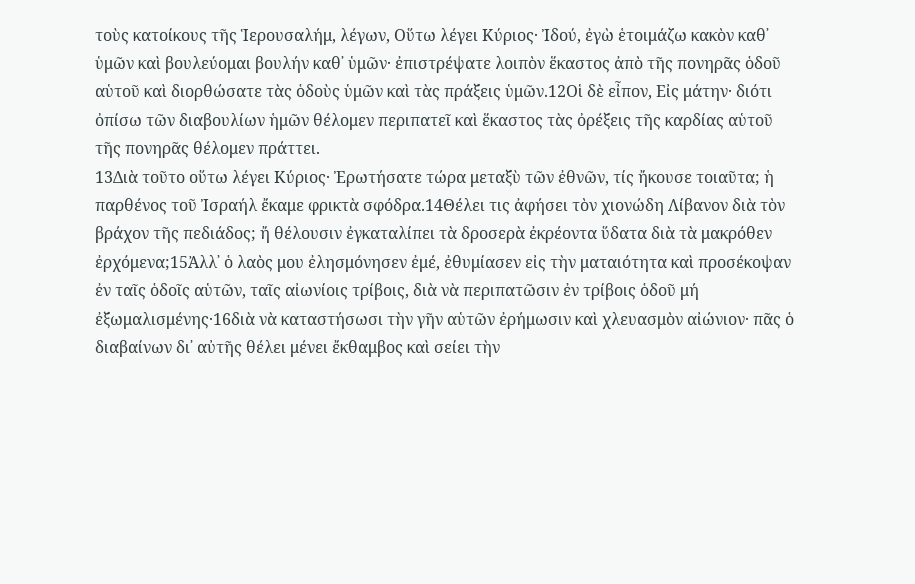τοὺς κατοίκους τῆς Ἱερουσαλήμ, λέγων, Οὕτω λέγει Κύριος· Ἰδού, ἐγὼ ἑτοιμάζω κακὸν καθ᾿ ὑμῶν καὶ βουλεύομαι βουλήν καθ᾿ ὑμῶν· ἐπιστρέψατε λοιπὸν ἕκαστος ἀπὸ τῆς πονηρᾶς ὁδοῦ αὑτοῦ καὶ διορθώσατε τὰς ὁδοὺς ὑμῶν καὶ τὰς πράξεις ὑμῶν.12Οἱ δὲ εἶπον, Εἰς μάτην· διότι ὀπίσω τῶν διαβουλίων ἡμῶν θέλομεν περιπατεῖ καὶ ἕκαστος τὰς ὀρέξεις τῆς καρδίας αὑτοῦ τῆς πονηρᾶς θέλομεν πράττει.
13Διὰ τοῦτο οὕτω λέγει Κύριος· Ἐρωτήσατε τώρα μεταξὺ τῶν ἐθνῶν, τίς ἤκουσε τοιαῦτα; ἡ παρθένος τοῦ Ἰσραήλ ἔκαμε φρικτὰ σφόδρα.14Θέλει τις ἀφήσει τὸν χιονώδη Λίβανον διὰ τὸν βράχον τῆς πεδιάδος; ἤ θέλουσιν ἐγκαταλίπει τὰ δροσερὰ ἐκρέοντα ὕδατα διὰ τὰ μακρόθεν ἐρχόμενα;15Ἀλλ᾿ ὁ λαὸς μου ἐλησμόνησεν ἐμέ, ἐθυμίασεν εἰς τὴν ματαιότητα καὶ προσέκοψαν ἐν ταῖς ὁδοῖς αὑτῶν, ταῖς αἰωνίοις τρίβοις, διὰ νὰ περιπατῶσιν ἐν τρίβοις ὁδοῦ μή ἐξωμαλισμένης·16διὰ νὰ καταστήσωσι τὴν γῆν αὑτῶν ἐρήμωσιν καὶ χλευασμὸν αἰώνιον· πᾶς ὁ διαβαίνων δι᾿ αὐτῆς θέλει μένει ἔκθαμβος καὶ σείει τὴν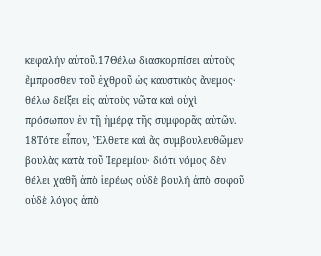κεφαλήν αὑτοῦ.17Θέλω διασκορπίσει αὐτοὺς ἔμπροσθεν τοῦ ἐχθροῦ ὡς καυστικὸς ἄνεμος· θέλω δείξει εἰς αὐτοὺς νῶτα καὶ οὐχὶ πρόσωπον ἐν τῇ ἡμέρᾳ τῆς συμφορᾶς αὐτῶν.
18Τότε εἶπον, Ἔλθετε καὶ ἄς συμβουλευθῶμεν βουλὰς κατὰ τοῦ Ἱερεμίου· διότι νόμος δὲν θέλει χαθῆ ἀπὸ ἱερέως οὐδὲ βουλή ἀπὸ σοφοῦ οὐδὲ λόγος ἀπὸ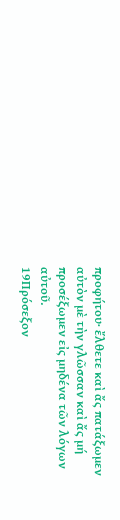προφήτου· ἔλθετε καὶ ἄς πατάξωμεν αὐτὸν μὲ τὴν γλῶσσαν καὶ ἄς μή προσέξωμεν εἰς μηδένα τῶν λόγων αὐτοῦ.
19Πρόσεξον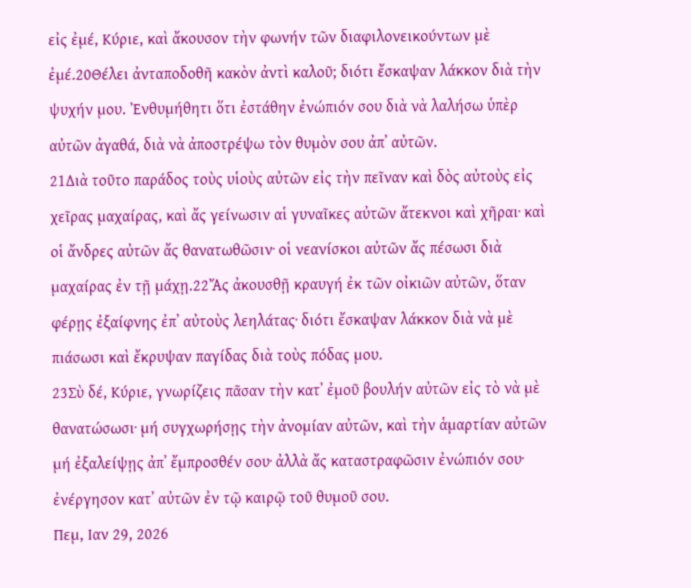εἰς ἐμέ, Κύριε, καὶ ἄκουσον τὴν φωνήν τῶν διαφιλονεικούντων μὲ ἐμέ.20Θέλει ἀνταποδοθῆ κακὸν ἀντὶ καλοῦ; διότι ἔσκαψαν λάκκον διὰ τὴν ψυχήν μου. Ἐνθυμήθητι ὅτι ἐστάθην ἐνώπιόν σου διὰ νὰ λαλήσω ὑπὲρ αὐτῶν ἀγαθά, διὰ νὰ ἀποστρέψω τὸν θυμὸν σου ἀπ᾿ αὐτῶν.
21Διὰ τοῦτο παράδος τοὺς υἱοὺς αὐτῶν εἰς τὴν πεῖναν καὶ δὸς αὐτοὺς εἰς χεῖρας μαχαίρας, καὶ ἄς γείνωσιν αἱ γυναῖκες αὐτῶν ἄτεκνοι καὶ χῆραι· καὶ οἱ ἄνδρες αὐτῶν ἄς θανατωθῶσιν· οἱ νεανίσκοι αὐτῶν ἄς πέσωσι διὰ μαχαίρας ἐν τῇ μάχῃ.22Ἄς ἀκουσθῇ κραυγή ἐκ τῶν οἰκιῶν αὐτῶν, ὅταν φέρῃς ἐξαίφνης ἐπ᾿ αὐτοὺς λεηλάτας· διότι ἔσκαψαν λάκκον διὰ νὰ μὲ πιάσωσι καὶ ἔκρυψαν παγίδας διὰ τοὺς πόδας μου.
23Σὺ δέ, Κύριε, γνωρίζεις πᾶσαν τὴν κατ᾿ ἐμοῦ βουλήν αὐτῶν εἰς τὸ νὰ μὲ θανατώσωσι· μή συγχωρήσῃς τὴν ἀνομίαν αὐτῶν, καὶ τὴν ἁμαρτίαν αὐτῶν μή ἐξαλείψῃς ἀπ᾿ ἔμπροσθέν σου· ἀλλὰ ἄς καταστραφῶσιν ἐνώπιόν σου· ἐνέργησον κατ᾿ αὐτῶν ἐν τῷ καιρῷ τοῦ θυμοῦ σου.
Πεμ, Ιαν 29, 2026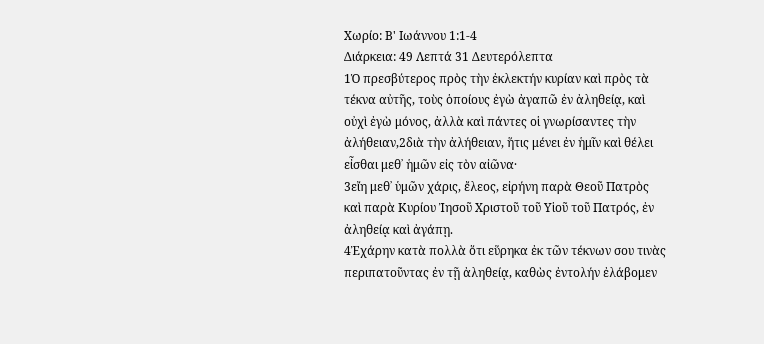Χωρίο: Β' Ιωάννου 1:1-4
Διάρκεια: 49 Λεπτά 31 Δευτερόλεπτα
1Ὁ πρεσβύτερος πρὸς τὴν ἐκλεκτήν κυρίαν καὶ πρὸς τὰ τέκνα αὐτῆς, τοὺς ὁποίους ἐγὼ ἀγαπῶ ἐν ἀληθείᾳ, καὶ οὐχὶ ἐγὼ μόνος, ἀλλὰ καὶ πάντες οἱ γνωρίσαντες τὴν ἀλήθειαν,2διὰ τὴν ἀλήθειαν, ἥτις μένει ἐν ἡμῖν καὶ θέλει εἶσθαι μεθ᾿ ἡμῶν εἰς τὸν αἰῶνα·
3εἴη μεθ᾿ ὑμῶν χάρις, ἔλεος, εἰρήνη παρὰ Θεοῦ Πατρὸς καὶ παρὰ Κυρίου Ἰησοῦ Χριστοῦ τοῦ Υἱοῦ τοῦ Πατρός, ἐν ἀληθείᾳ καὶ ἀγάπῃ.
4Ἐχάρην κατὰ πολλὰ ὅτι εὕρηκα ἐκ τῶν τέκνων σου τινὰς περιπατοῦντας ἐν τῇ ἀληθείᾳ, καθὼς ἐντολήν ἐλάβομεν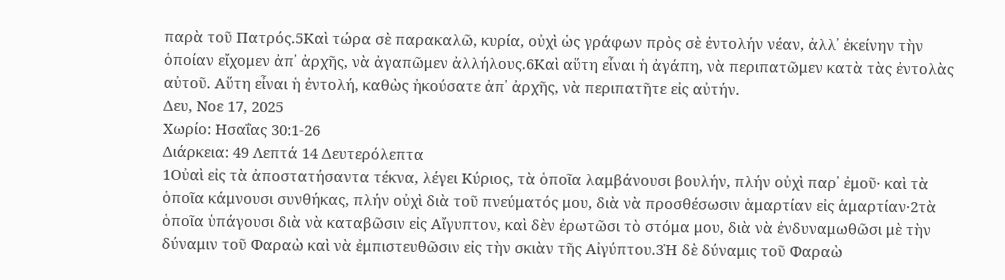παρὰ τοῦ Πατρός.5Καὶ τώρα σὲ παρακαλῶ, κυρία, οὐχὶ ὡς γράφων πρὸς σὲ ἐντολήν νέαν, ἀλλ᾿ ἐκείνην τὴν ὁποίαν εἴχομεν ἀπ᾿ ἀρχῆς, νὰ ἀγαπῶμεν ἀλλήλους.6Καὶ αὕτη εἶναι ἡ ἀγάπη, νὰ περιπατῶμεν κατὰ τὰς ἐντολὰς αὐτοῦ. Αὕτη εἶναι ἡ ἐντολή, καθὼς ἠκούσατε ἀπ᾿ ἀρχῆς, νὰ περιπατῆτε εἰς αὐτήν.
Δευ, Νοε 17, 2025
Χωρίο: Ησαΐας 30:1-26
Διάρκεια: 49 Λεπτά 14 Δευτερόλεπτα
1Οὐαὶ εἰς τὰ ἀποστατήσαντα τέκνα, λέγει Κύριος, τὰ ὁποῖα λαμβάνουσι βουλήν, πλήν οὐχὶ παρ᾿ ἐμοῦ· καὶ τὰ ὁποῖα κάμνουσι συνθήκας, πλήν οὐχὶ διὰ τοῦ πνεύματός μου, διὰ νὰ προσθέσωσιν ἁμαρτίαν εἰς ἁμαρτίαν·2τὰ ὁποῖα ὑπάγουσι διὰ νὰ καταβῶσιν εἰς Αἴγυπτον, καὶ δὲν ἐρωτῶσι τὸ στόμα μου, διὰ νὰ ἐνδυναμωθῶσι μὲ τὴν δύναμιν τοῦ Φαραὼ καὶ νὰ ἐμπιστευθῶσιν εἰς τὴν σκιὰν τῆς Αἰγύπτου.3Ἡ δὲ δύναμις τοῦ Φαραὼ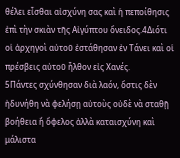θέλει εἶσθαι αἰσχύνη σας καὶ ἡ πεποίθησις ἐπὶ τὴν σκιὰν τῆς Αἰγύπτου ὄνειδος.4Διότι οἱ ἀρχηγοὶ αὐτοῦ ἐστάθησαν ἐν Τάνει καὶ οἱ πρέσβεις αὐτοῦ ἦλθον εἰς Χανές.
5Πάντες σχύνθησαν διὰ λαόν, ὅστις δὲν ἠδυνήθη νὰ φελήσῃ αὐτοὺς οὐδὲ νὰ σταθῇ βοήθεια ἤ ὄφελος ἀλλὰ καταισχύνη καὶ μάλιστα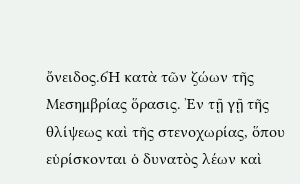ὄνειδος.6Ἡ κατὰ τῶν ζώων τῆς Μεσημβρίας ὅρασις. Ἐν τῇ γῇ τῆς θλίψεως καὶ τῆς στενοχωρίας, ὅπου εὑρίσκονται ὁ δυνατὸς λέων καὶ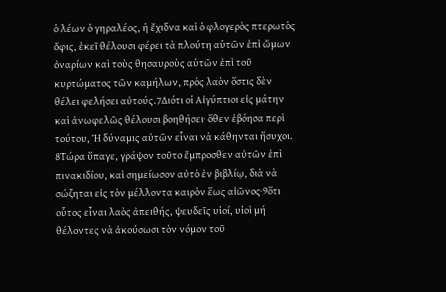ὁ λέων ὁ γηραλέος, ἡ ἔχιδνα καὶ ὁ φλογερὸς πτερωτὸς ὄφις, ἐκεῖ θέλουσι φέρει τὰ πλούτη αὑτῶν ἐπὶ ὤμων ὀναρίων καὶ τοὺς θησαυροὺς αὑτῶν ἐπὶ τοῦ κυρτώματος τῶν καμήλων, πρὸς λαὸν ὅστις δὲν θέλει φελήσει αὐτούς.7Διότι οἱ Αἰγύπτιοι εἰς μάτην καὶ ἀνωφελῶς θέλουσι βοηθήσει· ὅθεν ἐβόησα περὶ τούτου, Ἡ δύναμις αὐτῶν εἶναι νὰ κάθηνται ἥσυχοι.
8Τώρα ὕπαγε, γράψον τοῦτο ἔμπροσθεν αὐτῶν ἐπὶ πινακιδίου, καὶ σημείωσον αὐτὸ ἐν βιβλίῳ, διὰ νὰ σώζηται εἰς τὸν μέλλοντα καιρὸν ἕως αἰῶνος·9ὅτι οὗτος εἶναι λαὸς ἀπειθής, ψευδεῖς υἱοί, υἱοὶ μή θέλοντες νὰ ἀκούσωσι τὸν νόμον τοῦ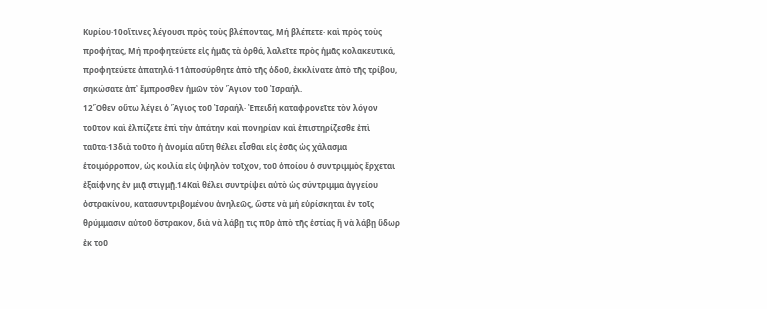Κυρίου·10οἵτινες λέγουσι πρὸς τοὺς βλέποντας, Μή βλέπετε· καὶ πρὸς τοὺς προφήτας, Μή προφητεύετε εἰς ἡμᾶς τὰ ὀρθά, λαλεῖτε πρὸς ἡμᾶς κολακευτικά, προφητεύετε ἀπατηλά·11ἀποσύρθητε ἀπὸ τῆς ὁδοῦ, ἐκκλίνατε ἀπὸ τῆς τρίβου, σηκώσατε ἀπ᾿ ἔμπροσθεν ἡμῶν τὸν Ἃγιον τοῦ Ἰσραήλ.
12Ὅθεν οὕτω λέγει ὁ Ἃγιος τοῦ Ἰσραήλ· Ἐπειδή καταφρονεῖτε τὸν λόγον τοῦτον καὶ ἐλπίζετε ἐπὶ τὴν ἀπάτην καὶ πονηρίαν καὶ ἐπιστηρίζεσθε ἐπὶ ταῦτα·13διὰ τοῦτο ἡ ἀνομία αὕτη θέλει εἶσθαι εἰς ἐσᾶς ὡς χάλασμα ἑτοιμόρροπον, ὡς κοιλία εἰς ὑψηλὸν τοῖχον, τοῦ ὁποίου ὁ συντριμμὸς ἔρχεται ἐξαίφνης ἐν μιᾷ στιγμῇ.14Καὶ θέλει συντρίψει αὐτὸ ὡς σύντριμμα ἀγγείου ὀστρακίνου, κατασυντριβομένου ἀνηλεῶς, ὥστε νὰ μή εὑρίσκηται ἐν τοῖς θρύμμασιν αὐτοῦ ὄστρακον, διὰ νὰ λάβῃ τις πῦρ ἀπὸ τῆς ἑστίας ἤ νὰ λάβῃ ὕδωρ ἐκ τοῦ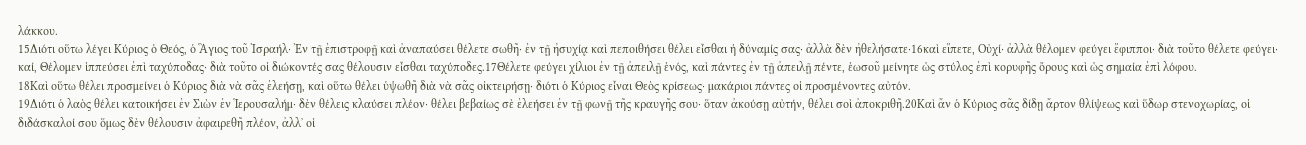λάκκου.
15Διότι οὕτω λέγει Κύριος ὁ Θεός, ὁ Ἃγιος τοῦ Ἰσραήλ· Ἐν τῇ ἐπιστροφῇ καὶ ἀναπαύσει θέλετε σωθῆ· ἐν τῇ ἠσυχίᾳ καὶ πεποιθήσει θέλει εἶσθαι ἡ δύναμίς σας· ἀλλὰ δὲν ἠθελήσατε·16καὶ εἴπετε, Οὐχί· ἀλλὰ θέλομεν φεύγει ἔφιπποι· διὰ τοῦτο θέλετε φεύγει· καί, Θέλομεν ἱππεύσει ἐπὶ ταχύποδας· διὰ τοῦτο οἱ διώκοντές σας θέλουσιν εἶσθαι ταχύποδες.17Θέλετε φεύγει χίλιοι ἐν τῇ ἀπειλῇ ἑνός, καὶ πάντες ἐν τῇ ἀπειλῇ πέντε, ἑωσοῦ μείνητε ὡς στύλος ἐπὶ κορυφῆς ὄρους καὶ ὡς σημαία ἐπὶ λόφου.
18Καὶ οὕτω θέλει προσμείνει ὁ Κύριος διὰ νὰ σᾶς ἐλεήσῃ, καὶ οὕτω θέλει ὑψωθῆ διὰ νὰ σᾶς οἰκτειρήσῃ· διότι ὁ Κύριος εἶναι Θεὸς κρίσεως· μακάριοι πάντες οἱ προσμένοντες αὐτόν.
19Διότι ὁ λαὸς θέλει κατοικήσει ἐν Σιὼν ἐν Ἱερουσαλήμ· δὲν θέλεις κλαύσει πλέον· θέλει βεβαίως σὲ ἐλεήσει ἐν τῇ φωνῇ τῆς κραυγῆς σου· ὅταν ἀκούσῃ αὐτήν, θέλει σοὶ ἀποκριθῆ.20Καὶ ἄν ὁ Κύριος σᾶς δίδῃ ἄρτον θλίψεως καὶ ὕδωρ στενοχωρίας, οἱ διδάσκαλοί σου ὅμως δὲν θέλουσιν ἀφαιρεθῆ πλέον, ἀλλ᾿ οἱ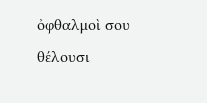ὀφθαλμοὶ σου θέλουσι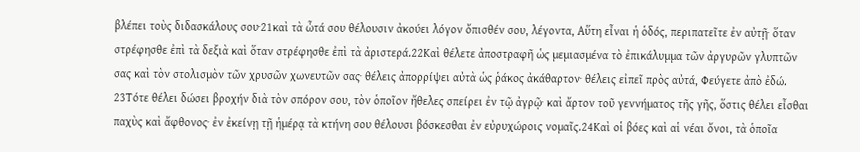βλέπει τοὺς διδασκάλους σου·21καὶ τὰ ὦτά σου θέλουσιν ἀκούει λόγον ὄπισθέν σου, λέγοντα, Αὕτη εἶναι ἡ ὁδός, περιπατεῖτε ἐν αὐτῇ· ὅταν στρέφησθε ἐπὶ τὰ δεξιὰ καὶ ὅταν στρέφησθε ἐπὶ τὰ ἀριστερά.22Καὶ θέλετε ἀποστραφῆ ὡς μεμιασμένα τὸ ἐπικάλυμμα τῶν ἀργυρῶν γλυπτῶν σας καὶ τὸν στολισμὸν τῶν χρυσῶν χωνευτῶν σας· θέλεις ἀπορρίψει αὐτὰ ὡς ῥάκος ἀκάθαρτον· θέλεις εἰπεῖ πρὸς αὐτά, Φεύγετε ἀπὸ ἐδώ.
23Τότε θέλει δώσει βροχήν διὰ τὸν σπόρον σου, τὸν ὁποῖον ἤθελες σπείρει ἐν τῷ ἀγρῷ· καὶ ἄρτον τοῦ γεννήματος τῆς γῆς, ὅστις θέλει εἶσθαι παχὺς καὶ ἄφθονος· ἐν ἐκείνῃ τῇ ἡμέρᾳ τὰ κτήνη σου θέλουσι βόσκεσθαι ἐν εὐρυχώροις νομαῖς.24Καὶ οἱ βόες καὶ αἱ νέαι ὄνοι, τὰ ὁποῖα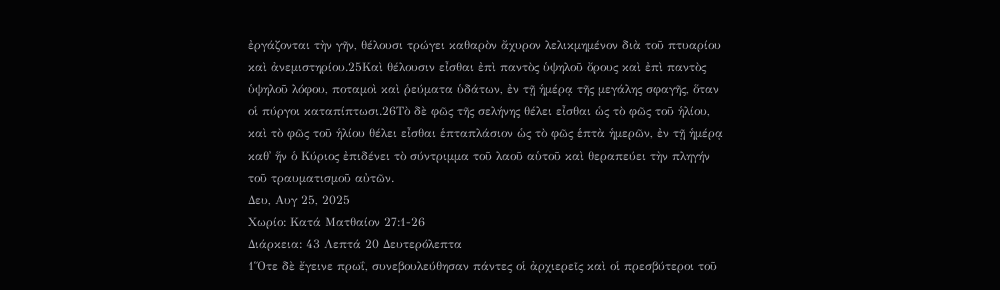ἐργάζονται τὴν γῆν, θέλουσι τρώγει καθαρὸν ἄχυρον λελικμημένον διὰ τοῦ πτυαρίου καὶ ἀνεμιστηρίου.25Καὶ θέλουσιν εἶσθαι ἐπὶ παντὸς ὑψηλοῦ ὄρους καὶ ἐπὶ παντὸς ὑψηλοῦ λόφου, ποταμοὶ καὶ ῥεύματα ὑδάτων, ἐν τῇ ἡμέρᾳ τῆς μεγάλης σφαγῆς, ὅταν οἱ πύργοι καταπίπτωσι.26Τὸ δὲ φῶς τῆς σελήνης θέλει εἶσθαι ὡς τὸ φῶς τοῦ ἡλίου, καὶ τὸ φῶς τοῦ ἡλίου θέλει εἶσθαι ἑπταπλάσιον ὡς τὸ φῶς ἑπτὰ ἡμερῶν, ἐν τῇ ἡμέρᾳ καθ᾿ ἥν ὁ Κύριος ἐπιδένει τὸ σύντριμμα τοῦ λαοῦ αὑτοῦ καὶ θεραπεύει τὴν πληγήν τοῦ τραυματισμοῦ αὐτῶν.
Δευ, Αυγ 25, 2025
Χωρίο: Κατά Ματθαίον 27:1-26
Διάρκεια: 43 Λεπτά 20 Δευτερόλεπτα
1Ὅτε δὲ ἔγεινε πρωΐ, συνεβουλεύθησαν πάντες οἱ ἀρχιερεῖς καὶ οἱ πρεσβύτεροι τοῦ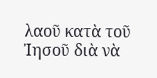λαοῦ κατὰ τοῦ Ἰησοῦ διὰ νὰ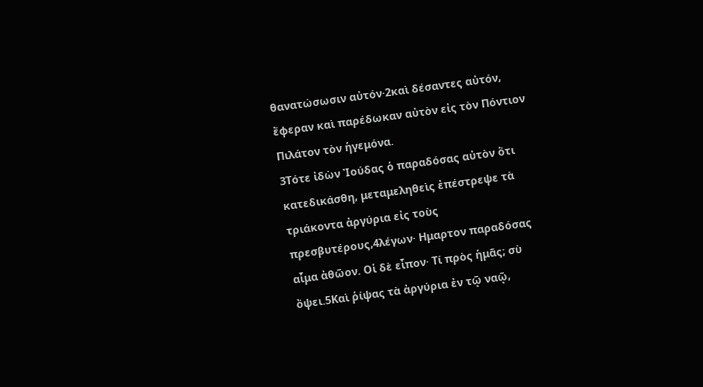θανατώσωσιν αὐτόν·2καὶ δέσαντες αὐτόν, ἔφεραν καὶ παρέδωκαν αὐτὸν εἰς τὸν Πόντιον Πιλάτον τὸν ἡγεμόνα.
3Τότε ἰδὼν Ἰούδας ὁ παραδόσας αὐτὸν ὅτι κατεδικάσθη, μεταμεληθεὶς ἐπέστρεψε τὰ τριάκοντα ἀργύρια εἰς τοὺς πρεσβυτέρους,4λέγων· Ημαρτον παραδόσας αἷμα ἀθῶον. Οἱ δὲ εἶπον· Τί πρὸς ἡμᾶς; σὺ ὄψει.5Καὶ ῥίψας τὰ ἀργύρια ἐν τῷ ναῷ,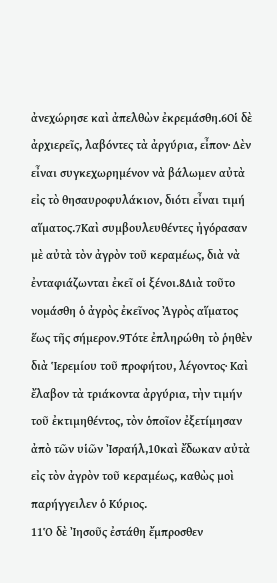ἀνεχώρησε καὶ ἀπελθὼν ἐκρεμάσθη.6Οἱ δὲ ἀρχιερεῖς, λαβόντες τὰ ἀργύρια, εἶπον· Δὲν εἶναι συγκεχωρημένον νὰ βάλωμεν αὐτὰ εἰς τὸ θησαυροφυλάκιον, διότι εἶναι τιμή αἵματος.7Καὶ συμβουλευθέντες ἠγόρασαν μὲ αὐτὰ τὸν ἀγρὸν τοῦ κεραμέως, διὰ νὰ ἐνταφιάζωνται ἐκεῖ οἱ ξένοι.8Διὰ τοῦτο νομάσθη ὁ ἀγρὸς ἐκεῖνος Ἀγρὸς αἵματος ἕως τῆς σήμερον.9Τότε ἐπληρώθη τὸ ῥηθὲν διὰ Ἱερεμίου τοῦ προφήτου, λέγοντος· Καὶ ἔλαβον τὰ τριάκοντα ἀργύρια, τὴν τιμήν τοῦ ἐκτιμηθέντος, τὸν ὁποῖον ἐξετίμησαν ἀπὸ τῶν υἱῶν Ἰσραήλ,10καὶ ἔδωκαν αὐτὰ εἰς τὸν ἀγρὸν τοῦ κεραμέως, καθὼς μοὶ παρήγγειλεν ὁ Κύριος.
11Ὁ δὲ Ἰησοῦς ἐστάθη ἔμπροσθεν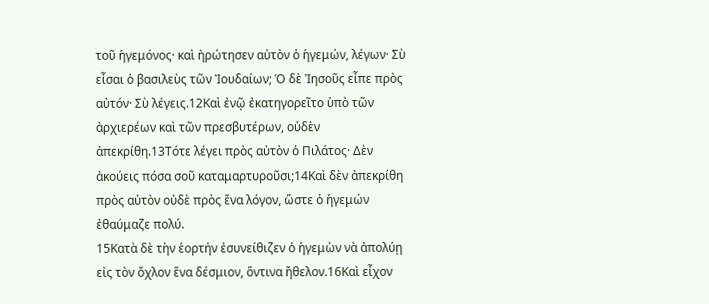τοῦ ἡγεμόνος· καὶ ἠρώτησεν αὐτὸν ὁ ἡγεμών, λέγων· Σὺ εἶσαι ὁ βασιλεὺς τῶν Ἰουδαίων; Ὁ δὲ Ἰησοῦς εἶπε πρὸς αὐτόν· Σὺ λέγεις.12Καὶ ἐνῷ ἐκατηγορεῖτο ὑπὸ τῶν ἀρχιερέων καὶ τῶν πρεσβυτέρων, οὐδὲν ἀπεκρίθη.13Τότε λέγει πρὸς αὐτὸν ὁ Πιλάτος· Δὲν ἀκούεις πόσα σοῦ καταμαρτυροῦσι;14Καὶ δὲν ἀπεκρίθη πρὸς αὐτὸν οὐδὲ πρὸς ἕνα λόγον, ὥστε ὁ ἡγεμών ἐθαύμαζε πολύ.
15Κατὰ δὲ τὴν ἑορτήν ἐσυνείθιζεν ὁ ἡγεμὼν νὰ ἀπολύῃ εἰς τὸν ὄχλον ἕνα δέσμιον, ὅντινα ἤθελον.16Καὶ εἶχον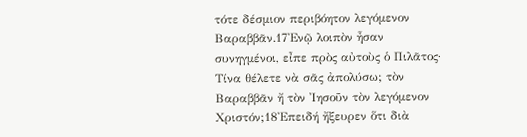τότε δέσμιον περιβόητον λεγόμενον Βαραββᾶν.17Ἐνῷ λοιπὸν ἦσαν συνηγμένοι, εἶπε πρὸς αὐτοὺς ὁ Πιλᾶτος· Τίνα θέλετε νὰ σᾶς ἀπολύσω; τὸν Βαραββᾶν ἤ τὸν Ἰησοῦν τὸν λεγόμενον Χριστόν;18Ἐπειδή ἤξευρεν ὅτι διὰ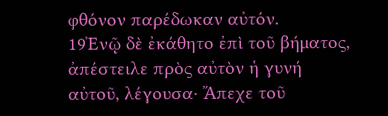φθόνον παρέδωκαν αὐτόν.
19Ἐνῷ δὲ ἐκάθητο ἐπὶ τοῦ βήματος, ἀπέστειλε πρὸς αὐτὸν ἡ γυνή αὐτοῦ, λέγουσα· Ἄπεχε τοῦ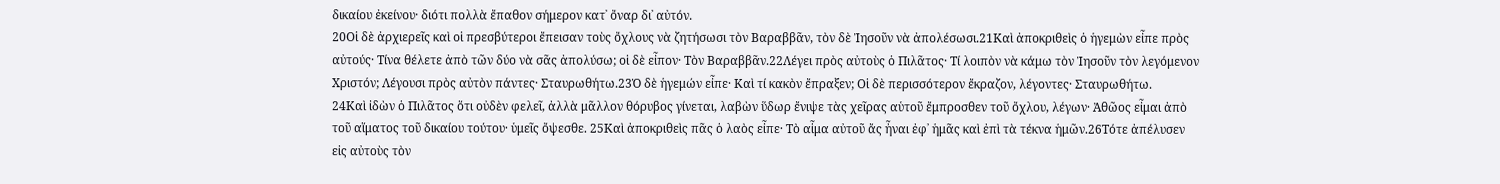δικαίου ἐκείνου· διότι πολλὰ ἔπαθον σήμερον κατ᾿ ὄναρ δι᾿ αὐτόν.
20Οἱ δὲ ἀρχιερεῖς καὶ οἱ πρεσβύτεροι ἔπεισαν τοὺς ὄχλους νὰ ζητήσωσι τὸν Βαραββᾶν, τὸν δὲ Ἰησοῦν νὰ ἀπολέσωσι.21Καὶ ἀποκριθεὶς ὁ ἡγεμὼν εἶπε πρὸς αὐτούς· Τίνα θέλετε ἀπὸ τῶν δύο νὰ σᾶς ἀπολύσω; οἱ δὲ εἶπον· Τὸν Βαραββᾶν.22Λέγει πρὸς αὐτοὺς ὁ Πιλᾶτος· Τί λοιπὸν νὰ κάμω τὸν Ἰησοῦν τὸν λεγόμενον Χριστόν; Λέγουσι πρὸς αὐτὸν πάντες· Σταυρωθήτω.23Ὁ δὲ ἡγεμών εἶπε· Καὶ τί κακὸν ἔπραξεν; Οἱ δὲ περισσότερον ἔκραζον, λέγοντες· Σταυρωθήτω.
24Καὶ ἰδὼν ὁ Πιλᾶτος ὅτι οὐδὲν φελεῖ, ἀλλὰ μᾶλλον θόρυβος γίνεται, λαβὼν ὕδωρ ἔνιψε τὰς χεῖρας αὑτοῦ ἔμπροσθεν τοῦ ὄχλου, λέγων· Ἀθῶος εἶμαι ἀπὸ τοῦ αἵματος τοῦ δικαίου τούτου· ὑμεῖς ὄψεσθε. 25Καὶ ἀποκριθεὶς πᾶς ὁ λαὸς εἶπε· Τὸ αἷμα αὐτοῦ ἄς ἦναι ἐφ᾿ ἡμᾶς καὶ ἐπὶ τὰ τέκνα ἡμῶν.26Τότε ἀπέλυσεν εἰς αὐτοὺς τὸν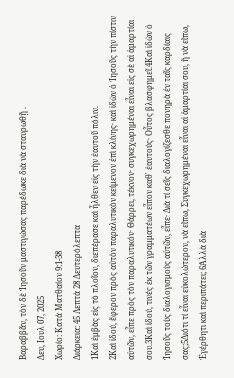Βαραββᾶν, τὸν δὲ Ἰησοῦν μαστιγώσας παρέδωκε διὰ νὰ σταυρωθῇ .
Δευ, Ιουλ 07, 2025
Χωρίο: Κατά Ματθαίον 9:1-38
Διάρκεια: 45 Λεπτά 28 Δευτερόλεπτα
1Καὶ ἐμβὰς εἰς τὸ πλοῖον, διεπέρασε καὶ ἦλθεν εἰς τὴν ἑαυτοῦ πόλιν.
2Καὶ ἰδού, ἔφερον πρὸς αὐτὸν παραλυτικὸν κείμενον ἐπὶ κλίνης· καὶ ἰδὼν ὁ Ἰησοῦς τὴν πίστιν αὐτῶν, εἶπε πρὸς τὸν παραλυτικόν· Θάρρει, τέκνον· συγκεχωρημέναι εἶναι εἰς σὲ αἱ ἁμαρτίαι σου.3Καὶ ἰδού, τινές ἐκ τῶν γραμματέων εἶπον καθ᾿ ἑαυτούς· Οὗτος βλασφημεῖ.4Καὶ ἰδὼν ὁ Ἰησοῦς τοὺς διαλογισμοὺς αὐτῶν, εἶπε· Διὰ τί σεῖς διαλογίζεσθε πονηρὰ ἐν ταῖς καρδίαις σας;5Διότι τί εἶναι εὐκολώτερον, νὰ εἴπω, Συγκεχωρημέναι εἶναι αἱ ἁμαρτίαι σου, ἤ νὰ εἴπω, Ἐγέρθητι καὶ περιπάτει; 6Ἀλλὰ διὰ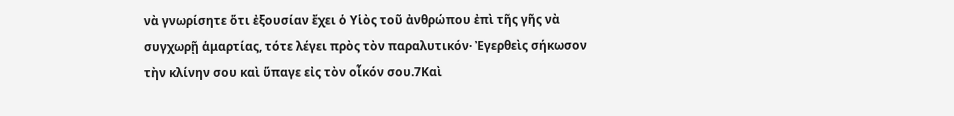νὰ γνωρίσητε ὅτι ἐξουσίαν ἔχει ὁ Υἱὸς τοῦ ἀνθρώπου ἐπὶ τῆς γῆς νὰ συγχωρῇ ἁμαρτίας, τότε λέγει πρὸς τὸν παραλυτικόν· Ἐγερθεὶς σήκωσον τὴν κλίνην σου καὶ ὕπαγε εἰς τὸν οἶκόν σου.7Καὶ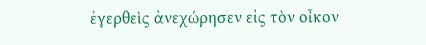ἐγερθεὶς ἀνεχώρησεν εἰς τὸν οἶκον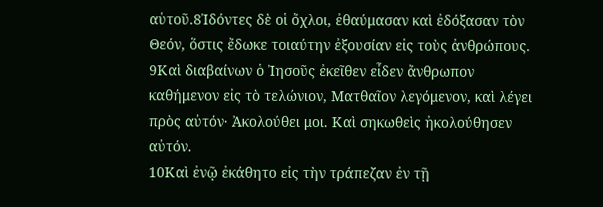αὑτοῦ.8Ἰδόντες δὲ οἱ ὄχλοι, ἐθαύμασαν καὶ ἐδόξασαν τὸν Θεόν, ὅστις ἔδωκε τοιαύτην ἐξουσίαν εἰς τοὺς ἀνθρώπους.
9Καὶ διαβαίνων ὁ Ἰησοῦς ἐκεῖθεν εἶδεν ἄνθρωπον καθήμενον εἰς τὸ τελώνιον, Ματθαῖον λεγόμενον, καὶ λέγει πρὸς αὐτόν· Ἀκολούθει μοι. Καὶ σηκωθεὶς ἠκολούθησεν αὐτόν.
10Καὶ ἐνῷ ἐκάθητο εἰς τὴν τράπεζαν ἐν τῇ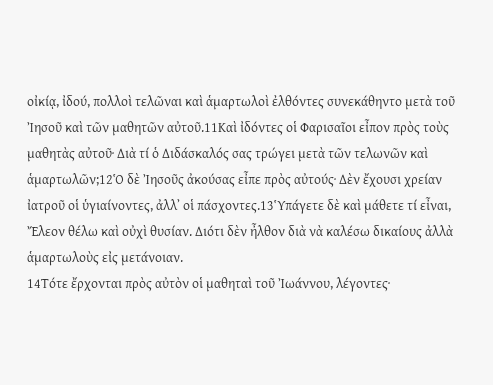οἰκίᾳ, ἰδού, πολλοὶ τελῶναι καὶ ἁμαρτωλοὶ ἐλθόντες συνεκάθηντο μετὰ τοῦ Ἰησοῦ καὶ τῶν μαθητῶν αὐτοῦ.11Καὶ ἰδόντες οἱ Φαρισαῖοι εἶπον πρὸς τοὺς μαθητὰς αὐτοῦ· Διὰ τί ὁ Διδάσκαλός σας τρώγει μετὰ τῶν τελωνῶν καὶ ἁμαρτωλῶν;12Ὁ δὲ Ἰησοῦς ἀκούσας εἶπε πρὸς αὐτούς· Δὲν ἔχουσι χρείαν ἰατροῦ οἱ ὑγιαίνοντες, ἀλλ᾿ οἱ πάσχοντες.13Ὑπάγετε δὲ καὶ μάθετε τί εἶναι, Ἔλεον θέλω καὶ οὐχὶ θυσίαν. Διότι δὲν ἦλθον διὰ νὰ καλέσω δικαίους ἀλλὰ ἁμαρτωλοὺς εἰς μετάνοιαν.
14Τότε ἔρχονται πρὸς αὐτὸν οἱ μαθηταὶ τοῦ Ἰωάννου, λέγοντες·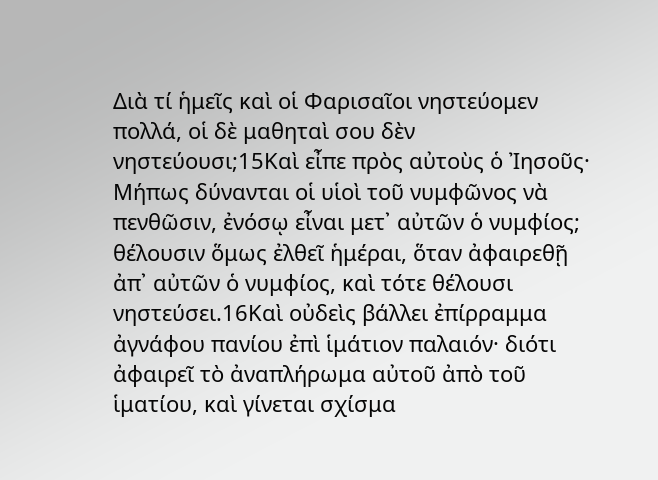Διὰ τί ἡμεῖς καὶ οἱ Φαρισαῖοι νηστεύομεν πολλά, οἱ δὲ μαθηταὶ σου δὲν νηστεύουσι;15Καὶ εἶπε πρὸς αὐτοὺς ὁ Ἰησοῦς· Μήπως δύνανται οἱ υἱοὶ τοῦ νυμφῶνος νὰ πενθῶσιν, ἐνόσῳ εἶναι μετ᾿ αὐτῶν ὁ νυμφίος; θέλουσιν ὅμως ἐλθεῖ ἡμέραι, ὅταν ἀφαιρεθῇ ἀπ᾿ αὐτῶν ὁ νυμφίος, καὶ τότε θέλουσι νηστεύσει.16Καὶ οὐδεὶς βάλλει ἐπίρραμμα ἀγνάφου πανίου ἐπὶ ἱμάτιον παλαιόν· διότι ἀφαιρεῖ τὸ ἀναπλήρωμα αὐτοῦ ἀπὸ τοῦ ἱματίου, καὶ γίνεται σχίσμα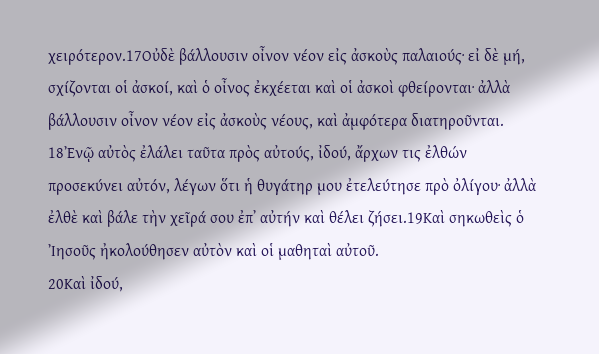χειρότερον.17Οὐδὲ βάλλουσιν οἶνον νέον εἰς ἀσκοὺς παλαιούς· εἰ δὲ μή, σχίζονται οἱ ἀσκοί, καὶ ὁ οἶνος ἐκχέεται καὶ οἱ ἀσκοὶ φθείρονται· ἀλλὰ βάλλουσιν οἶνον νέον εἰς ἀσκοὺς νέους, καὶ ἀμφότερα διατηροῦνται.
18Ἐνῷ αὐτὸς ἐλάλει ταῦτα πρὸς αὐτούς, ἰδού, ἄρχων τις ἐλθών προσεκύνει αὐτόν, λέγων ὅτι ἡ θυγάτηρ μου ἐτελεύτησε πρὸ ὀλίγου· ἀλλὰ ἐλθὲ καὶ βάλε τὴν χεῖρά σου ἐπ᾿ αὐτήν καὶ θέλει ζήσει.19Καὶ σηκωθεὶς ὁ Ἰησοῦς ἠκολούθησεν αὐτὸν καὶ οἱ μαθηταὶ αὐτοῦ.
20Καὶ ἰδού,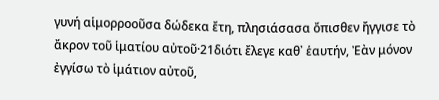γυνή αἱμορροοῦσα δώδεκα ἔτη, πλησιάσασα ὄπισθεν ἤγγισε τὸ ἄκρον τοῦ ἱματίου αὐτοῦ·21διότι ἔλεγε καθ᾿ ἑαυτήν, Ἐὰν μόνον ἐγγίσω τὸ ἱμάτιον αὐτοῦ,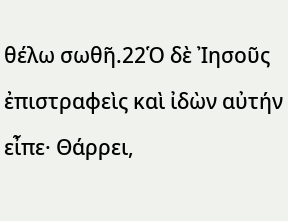θέλω σωθῆ.22Ὁ δὲ Ἰησοῦς ἐπιστραφεὶς καὶ ἰδὼν αὐτήν εἶπε· Θάρρει,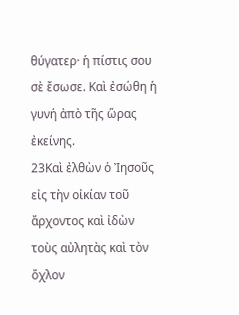θύγατερ· ἡ πίστις σου σὲ ἔσωσε. Καὶ ἐσώθη ἡ γυνή ἀπὸ τῆς ὥρας ἐκείνης.
23Καὶ ἐλθὼν ὁ Ἰησοῦς εἰς τὴν οἰκίαν τοῦ ἄρχοντος καὶ ἰδὼν τοὺς αὐλητὰς καὶ τὸν ὄχλον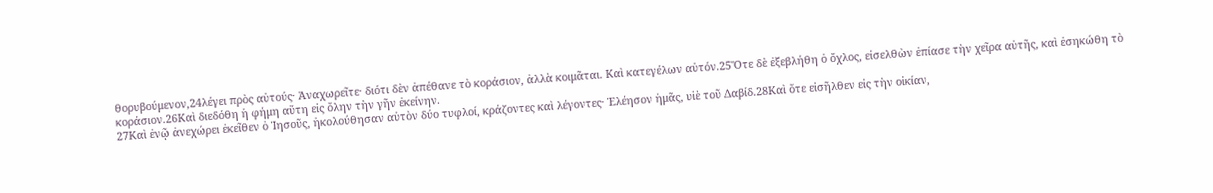θορυβούμενον,24λέγει πρὸς αὐτούς· Ἀναχωρεῖτε· διότι δὲν ἀπέθανε τὸ κοράσιον, ἀλλὰ κοιμᾶται. Καὶ κατεγέλων αὐτόν.25Ὅτε δὲ ἐξεβλήθη ὁ ὄχλος, εἰσελθὼν ἐπίασε τὴν χεῖρα αὐτῆς, καὶ ἐσηκώθη τὸ κοράσιον.26Καὶ διεδόθη ἡ φήμη αὕτη εἰς ὅλην τὴν γῆν ἐκείνην.
27Καὶ ἐνῷ ἀνεχώρει ἐκεῖθεν ὁ Ἰησοῦς, ἠκολούθησαν αὐτὸν δύο τυφλοί, κράζοντες καὶ λέγοντες· Ἐλέησον ἡμᾶς, υἱὲ τοῦ Δαβίδ.28Καὶ ὅτε εἰσῆλθεν εἰς τὴν οἰκίαν,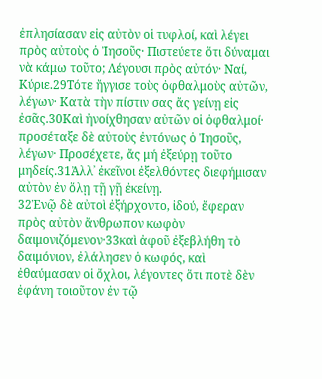ἐπλησίασαν εἰς αὐτὸν οἱ τυφλοί, καὶ λέγει πρὸς αὐτοὺς ὁ Ἰησοῦς· Πιστεύετε ὅτι δύναμαι νὰ κάμω τοῦτο; Λέγουσι πρὸς αὐτόν· Ναί, Κύριε.29Τότε ἤγγισε τοὺς ὀφθαλμοὺς αὐτῶν, λέγων· Κατὰ τὴν πίστιν σας ἄς γείνῃ εἰς ἐσᾶς.30Καὶ ἠνοίχθησαν αὐτῶν οἱ ὀφθαλμοί· προσέταξε δὲ αὐτοὺς ἐντόνως ὁ Ἰησοῦς, λέγων· Προσέχετε, ἄς μή ἐξεύρῃ τοῦτο μηδείς.31Ἀλλ᾿ ἐκεῖνοι ἐξελθόντες διεφήμισαν αὐτὸν ἐν ὅλῃ τῇ γῇ ἐκείνῃ.
32Ἐνῷ δὲ αὐτοὶ ἐξήρχοντο, ἰδού, ἔφεραν πρὸς αὐτὸν ἄνθρωπον κωφὸν δαιμονιζόμενον·33καὶ ἀφοῦ ἐξεβλήθη τὸ δαιμόνιον, ἐλάλησεν ὁ κωφός, καὶ ἐθαύμασαν οἱ ὄχλοι, λέγοντες ὅτι ποτὲ δὲν ἐφάνη τοιοῦτον ἐν τῷ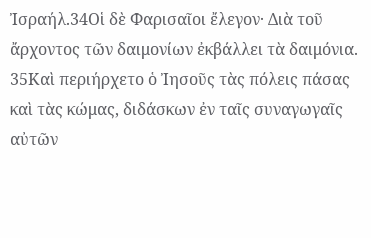Ἰσραήλ.34Οἱ δὲ Φαρισαῖοι ἔλεγον· Διὰ τοῦ ἄρχοντος τῶν δαιμονίων ἐκβάλλει τὰ δαιμόνια.
35Καὶ περιήρχετο ὁ Ἰησοῦς τὰς πόλεις πάσας καὶ τὰς κώμας, διδάσκων ἐν ταῖς συναγωγαῖς αὐτῶν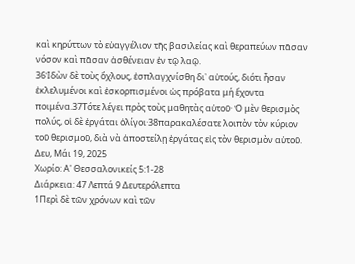καὶ κηρύττων τὸ εὐαγγέλιον τῆς βασιλείας καὶ θεραπεύων πᾶσαν νόσον καὶ πᾶσαν ἀσθένειαν ἐν τῷ λαῷ.
36Ἰδὼν δὲ τοὺς ὄχλους, ἐσπλαγχνίσθη δι᾿ αὐτούς, διότι ἦσαν ἐκλελυμένοι καὶ ἐσκορπισμένοι ὡς πρόβατα μή ἔχοντα ποιμένα.37Τότε λέγει πρὸς τοὺς μαθητὰς αὑτοῦ· Ὁ μὲν θερισμὸς πολύς, οἱ δὲ ἐργάται ὀλίγοι·38παρακαλέσατε λοιπὸν τὸν κύριον τοῦ θερισμοῦ, διὰ νὰ ἀποστείλῃ ἐργάτας εἰς τὸν θερισμὸν αὑτοῦ.
Δευ, Μάι 19, 2025
Χωρίο: Α' Θεσσαλονικείς 5:1-28
Διάρκεια: 47 Λεπτά 9 Δευτερόλεπτα
1Περὶ δὲ τῶν χρόνων καὶ τῶν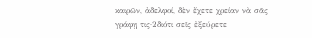καιρῶν, ἀδελφοί, δὲν ἔχετε χρείαν νὰ σᾶς γράφῃ τις·2διότι σεῖς ἐξεύρετε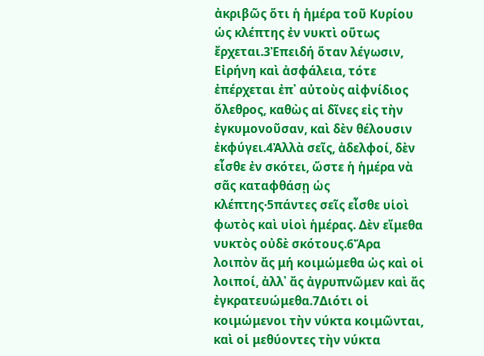ἀκριβῶς ὅτι ἡ ἡμέρα τοῦ Κυρίου ὡς κλέπτης ἐν νυκτὶ οὕτως ἔρχεται.3Ἐπειδή ὅταν λέγωσιν, Εἰρήνη καὶ ἀσφάλεια, τότε ἐπέρχεται ἐπ᾿ αὐτοὺς αἰφνίδιος ὄλεθρος, καθὼς αἱ δῖνες εἰς τὴν ἐγκυμονοῦσαν, καὶ δὲν θέλουσιν ἐκφύγει.4Ἀλλὰ σεῖς, ἀδελφοί, δὲν εἶσθε ἐν σκότει, ὥστε ἡ ἡμέρα νὰ σᾶς καταφθάσῃ ὡς κλέπτης·5πάντες σεῖς εἶσθε υἱοὶ φωτὸς καὶ υἱοὶ ἡμέρας. Δὲν εἴμεθα νυκτὸς οὐδὲ σκότους.6Ἄρα λοιπὸν ἄς μή κοιμώμεθα ὡς καὶ οἱ λοιποί, ἀλλ᾿ ἄς ἀγρυπνῶμεν καὶ ἄς ἐγκρατευώμεθα.7Διότι οἱ κοιμώμενοι τὴν νύκτα κοιμῶνται, καὶ οἱ μεθύοντες τὴν νύκτα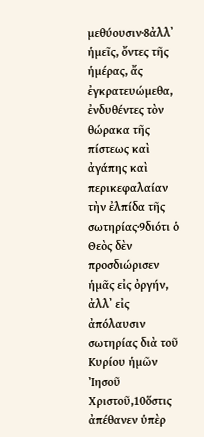μεθύουσιν·8ἀλλ᾿ ἡμεῖς, ὄντες τῆς ἡμέρας, ἄς ἐγκρατευώμεθα, ἐνδυθέντες τὸν θώρακα τῆς πίστεως καὶ ἀγάπης καὶ περικεφαλαίαν τὴν ἐλπίδα τῆς σωτηρίας·9διότι ὁ Θεὸς δὲν προσδιώρισεν ἡμᾶς εἰς ὀργήν, ἀλλ᾿ εἰς ἀπόλαυσιν σωτηρίας διὰ τοῦ Κυρίου ἡμῶν Ἰησοῦ Χριστοῦ,10ὅστις ἀπέθανεν ὑπὲρ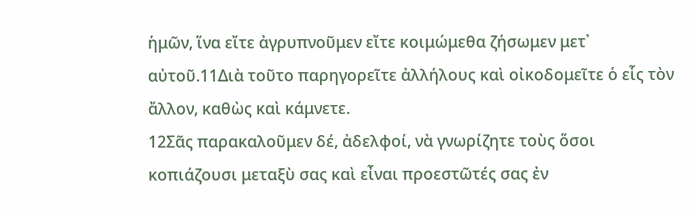ἡμῶν, ἵνα εἴτε ἀγρυπνοῦμεν εἴτε κοιμώμεθα ζήσωμεν μετ᾿ αὐτοῦ.11Διὰ τοῦτο παρηγορεῖτε ἀλλήλους καὶ οἰκοδομεῖτε ὁ εἷς τὸν ἄλλον, καθὼς καὶ κάμνετε.
12Σᾶς παρακαλοῦμεν δέ, ἀδελφοί, νὰ γνωρίζητε τοὺς ὅσοι κοπιάζουσι μεταξὺ σας καὶ εἶναι προεστῶτές σας ἐν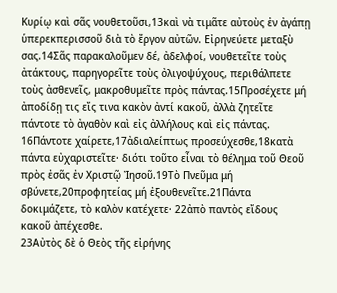Κυρίῳ καὶ σᾶς νουθετοῦσι,13καὶ νὰ τιμᾶτε αὐτοὺς ἐν ἀγάπῃ ὑπερεκπερισσοῦ διὰ τὸ ἔργον αὐτῶν. Εἰρηνεύετε μεταξὺ σας.14Σᾶς παρακαλοῦμεν δέ, ἀδελφοί, νουθετεῖτε τοὺς ἀτάκτους, παρηγορεῖτε τοὺς ὀλιγοψύχους, περιθάλπετε τοὺς ἀσθενεῖς, μακροθυμεῖτε πρὸς πάντας.15Προσέχετε μή ἀποδίδῃ τις εἴς τινα κακὸν ἀντί κακοῦ, ἀλλὰ ζητεῖτε πάντοτε τὸ ἀγαθὸν καὶ εἰς ἀλλήλους καὶ εἰς πάντας.
16Πάντοτε χαίρετε,17ἀδιαλείπτως προσεύχεσθε,18κατὰ πάντα εὐχαριστεῖτε· διότι τοῦτο εἶναι τὸ θέλημα τοῦ Θεοῦ πρὸς ἐσᾶς ἐν Χριστῷ Ἰησοῦ.19Τὸ Πνεῦμα μή σβύνετε,20προφητείας μή ἐξουθενεῖτε.21Πάντα δοκιμάζετε, τὸ καλὸν κατέχετε· 22ἀπὸ παντὸς εἴδους κακοῦ ἀπέχεσθε.
23Αὐτὸς δὲ ὁ Θεὸς τῆς εἰρήνης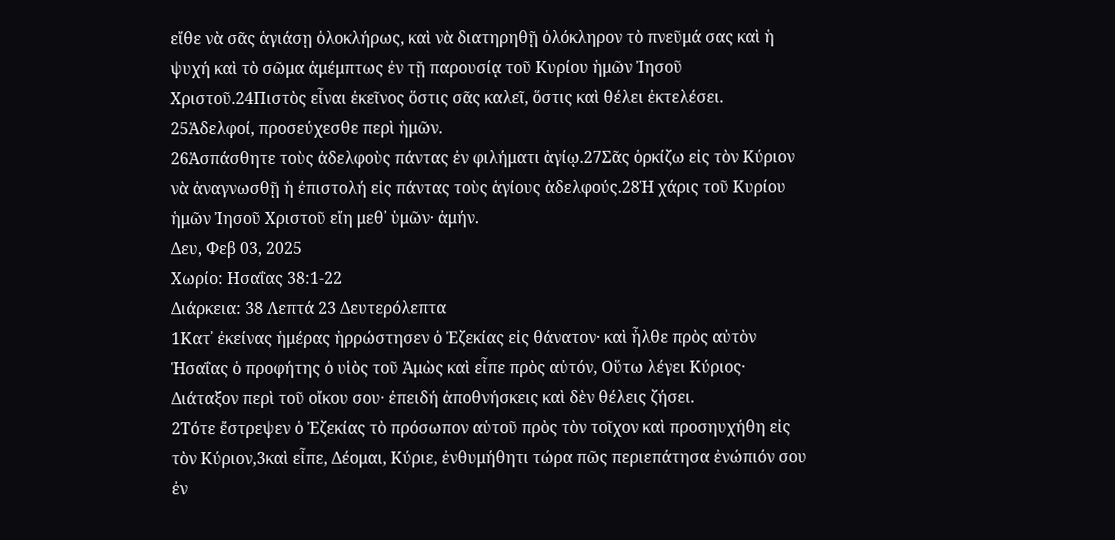εἴθε νὰ σᾶς ἁγιάσῃ ὁλοκλήρως, καὶ νὰ διατηρηθῇ ὁλόκληρον τὸ πνεῦμά σας καὶ ἡ ψυχή καὶ τὸ σῶμα ἀμέμπτως ἐν τῇ παρουσίᾳ τοῦ Κυρίου ἡμῶν Ἰησοῦ Χριστοῦ.24Πιστὸς εἶναι ἐκεῖνος ὅστις σᾶς καλεῖ, ὅστις καὶ θέλει ἐκτελέσει.
25Ἀδελφοί, προσεύχεσθε περὶ ἡμῶν.
26Ἀσπάσθητε τοὺς ἀδελφοὺς πάντας ἐν φιλήματι ἁγίῳ.27Σᾶς ὁρκίζω εἰς τὸν Κύριον νὰ ἀναγνωσθῇ ἡ ἐπιστολή εἰς πάντας τοὺς ἁγίους ἀδελφούς.28Ἡ χάρις τοῦ Κυρίου ἡμῶν Ἰησοῦ Χριστοῦ εἴη μεθ᾿ ὑμῶν· ἀμήν.
Δευ, Φεβ 03, 2025
Χωρίο: Ησαΐας 38:1-22
Διάρκεια: 38 Λεπτά 23 Δευτερόλεπτα
1Κατ᾿ ἐκείνας ἡμέρας ἠρρώστησεν ὁ Ἐζεκίας εἰς θάνατον· καὶ ἦλθε πρὸς αὐτὸν Ἡσαΐας ὁ προφήτης ὁ υἱὸς τοῦ Ἀμὼς καὶ εἶπε πρὸς αὐτόν, Οὕτω λέγει Κύριος· Διάταξον περὶ τοῦ οἴκου σου· ἐπειδή ἀποθνήσκεις καὶ δὲν θέλεις ζήσει.
2Τότε ἔστρεψεν ὁ Ἐζεκίας τὸ πρόσωπον αὑτοῦ πρὸς τὸν τοῖχον καὶ προσηυχήθη εἰς τὸν Κύριον,3καὶ εἶπε, Δέομαι, Κύριε, ἐνθυμήθητι τώρα πῶς περιεπάτησα ἐνώπιόν σου ἐν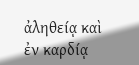ἀληθείᾳ καὶ ἐν καρδίᾳ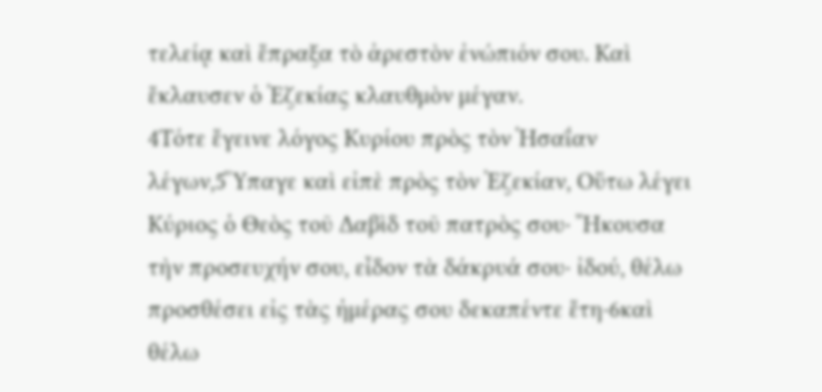τελείᾳ καὶ ἔπραξα τὸ ἀρεστὸν ἐνώπιόν σου. Καὶ ἔκλαυσεν ὁ Ἐζεκίας κλαυθμὸν μέγαν.
4Τότε ἔγεινε λόγος Κυρίου πρὸς τὸν Ἡσαΐαν λέγων,5Ὕπαγε καὶ εἰπὲ πρὸς τὸν Ἐζεκίαν, Οὕτω λέγει Κύριος ὁ Θεὸς τοῦ Δαβὶδ τοῦ πατρὸς σου· Ἤκουσα τὴν προσευχήν σου, εἶδον τὰ δάκρυά σου· ἰδού, θέλω προσθέσει εἰς τὰς ἡμέρας σου δεκαπέντε ἔτη·6καὶ θέλω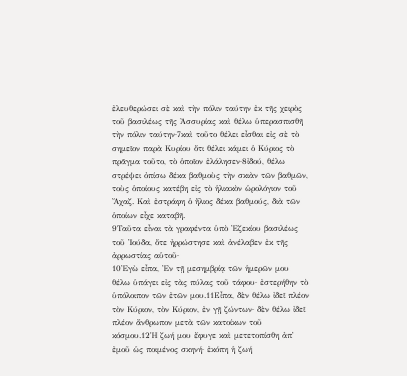ἐλευθερώσει σὲ καὶ τὴν πόλιν ταύτην ἐκ τῆς χειρὸς τοῦ βασιλέως τῆς Ἀσσυρίας καὶ θέλω ὑπερασπισθῆ τὴν πόλιν ταύτην·7καὶ τοῦτο θέλει εἶσθαι εἰς σὲ τὸ σημεῖον παρὰ Κυρίου ὅτι θέλει κάμει ὁ Κύριος τὸ πρᾶγμα τοῦτο, τὸ ὁποῖον ἐλάλησεν·8ἰδού, θέλω στρέψει ὀπίσω δέκα βαθμοὺς τὴν σκιὰν τῶν βαθμῶν, τοὺς ὁποίους κατέβη εἰς τὸ ἡλιακὸν ὡρολόγιον τοῦ Ἄχαζ. Καὶ ἐστράφη ὁ ἥλιος δέκα βαθμούς, διὰ τῶν ὁποίων εἶχε καταβῆ.
9Ταῦτα εἶναι τὰ γραφέντα ὑπὸ Ἐζεκίου βασιλέως τοῦ Ἰούδα, ὅτε ἠρρώστησε καὶ ἀνέλαβεν ἐκ τῆς ἀρρωστίας αὑτοῦ·
10Ἐγὼ εἶπα, Ἐν τῇ μεσημβρίᾳ τῶν ἡμερῶν μου θέλω ὑπάγει εἰς τὰς πύλας τοῦ τάφου· ἐστερήθην τὸ ὑπόλοιπον τῶν ἐτῶν μου.11Εἶπα, δὲν θέλω ἰδεῖ πλέον τὸν Κύριον, τὸν Κύριον, ἐν γῇ ζώντων· δὲν θέλω ἰδεῖ πλέον ἄνθρωπον μετὰ τῶν κατοίκων τοῦ κόσμου.12Ἡ ζωή μου ἔφυγε καὶ μετετοπίσθη ἀπ᾿ ἐμοῦ ὡς ποιμένος σκηνή· ἐκόπη ἡ ζωή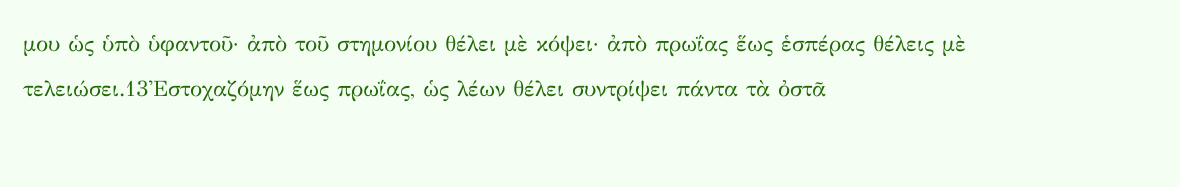μου ὡς ὑπὸ ὑφαντοῦ· ἀπὸ τοῦ στημονίου θέλει μὲ κόψει· ἀπὸ πρωΐας ἕως ἑσπέρας θέλεις μὲ τελειώσει.13Ἐστοχαζόμην ἕως πρωΐας, ὡς λέων θέλει συντρίψει πάντα τὰ ὀστᾶ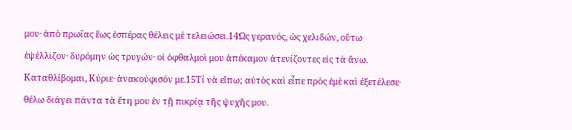μου· ἀπὸ πρωΐας ἕως ἑσπέρας θέλεις μὲ τελειώσει.14Ὡς γερανός, ὡς χελιδών, οὕτω ἐψέλλιζον· δυρόμην ὡς τρυγών· οἱ ὀφθαλμοὶ μου ἀπέκαμον ἀτενίζοντες εἰς τὰ ἄνω. Καταθλίβομαι, Κύριε· ἀνακούφισόν με.15Τί νὰ εἴπω; αὐτὸς καὶ εἶπε πρὸς ἐμὲ καὶ ἐξετέλεσε· θέλω διάγει πάντα τὰ ἔτη μου ἐν τῇ πικρίᾳ τῆς ψυχῆς μου.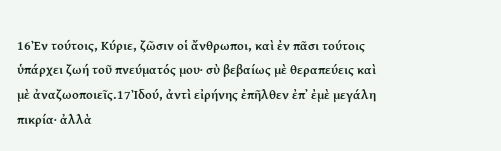16Ἐν τούτοις, Κύριε, ζῶσιν οἱ ἄνθρωποι, καὶ ἐν πᾶσι τούτοις ὑπάρχει ζωή τοῦ πνεύματός μου· σὺ βεβαίως μὲ θεραπεύεις καὶ μὲ ἀναζωοποιεῖς.17Ἰδού, ἀντὶ εἰρήνης ἐπῆλθεν ἐπ᾿ ἐμὲ μεγάλη πικρία· ἀλλὰ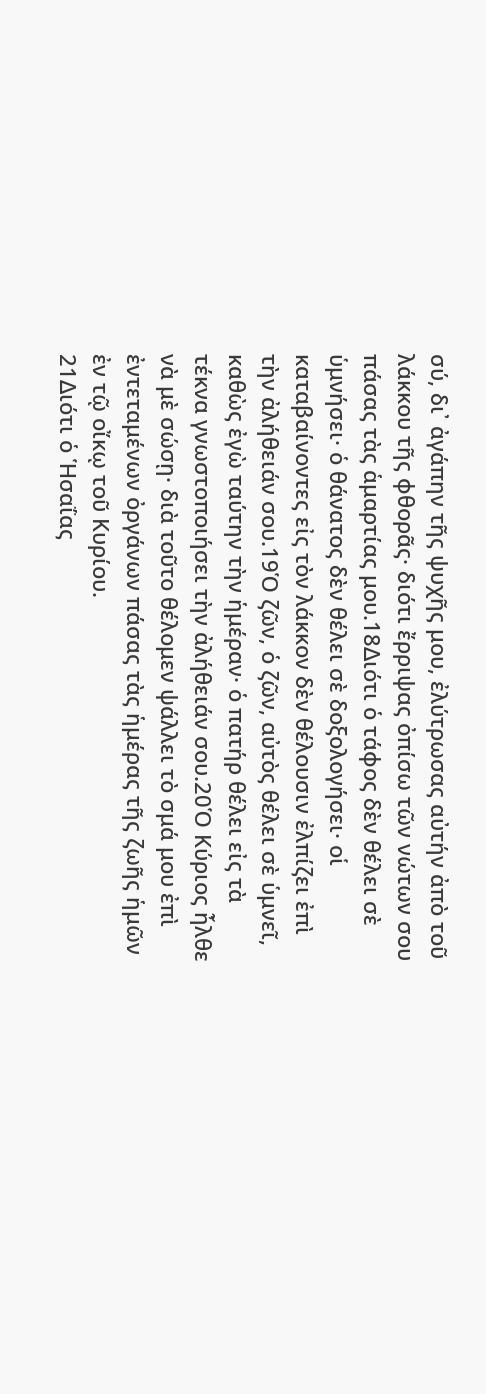σύ, δι᾿ ἀγάπην τῆς ψυχῆς μου, ἐλύτρωσας αὐτήν ἀπὸ τοῦ λάκκου τῆς φθορᾶς· διότι ἔρριψας ὀπίσω τῶν νώτων σου πάσας τὰς ἁμαρτίας μου.18Διότι ὁ τάφος δὲν θέλει σὲ ὑμνήσει· ὁ θάνατος δὲν θέλει σὲ δοξολογήσει· οἱ καταβαίνοντες εἰς τὸν λάκκον δὲν θέλουσιν ἐλπίζει ἐπὶ τὴν ἀλήθειάν σου.19Ὁ ζῶν, ὁ ζῶν, αὐτὸς θέλει σὲ ὑμνεῖ, καθὼς ἐγὼ ταύτην τὴν ἡμέραν· ὁ πατήρ θέλει εἰς τὰ τέκνα γνωστοποιήσει τὴν ἀλήθειάν σου.20Ὁ Κύριος ἦλθε νὰ μὲ σώσῃ· διὰ τοῦτο θέλομεν ψάλλει τὸ σμά μου ἐπὶ ἐντεταμένων ὀργάνων πάσας τὰς ἡμέρας τῆς ζωῆς ἡμῶν ἐν τῷ οἴκῳ τοῦ Κυρίου.
21Διότι ὁ Ἡσαΐας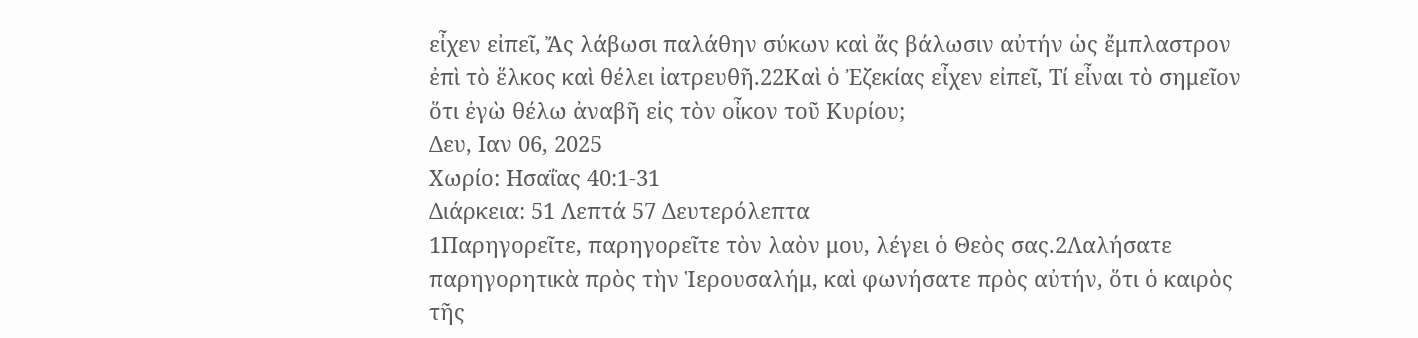εἶχεν εἰπεῖ, Ἄς λάβωσι παλάθην σύκων καὶ ἄς βάλωσιν αὐτήν ὡς ἔμπλαστρον ἐπὶ τὸ ἕλκος καὶ θέλει ἰατρευθῆ.22Καὶ ὁ Ἐζεκίας εἶχεν εἰπεῖ, Τί εἶναι τὸ σημεῖον ὅτι ἐγὼ θέλω ἀναβῆ εἰς τὸν οἶκον τοῦ Κυρίου;
Δευ, Ιαν 06, 2025
Χωρίο: Ησαΐας 40:1-31
Διάρκεια: 51 Λεπτά 57 Δευτερόλεπτα
1Παρηγορεῖτε, παρηγορεῖτε τὸν λαὸν μου, λέγει ὁ Θεὸς σας.2Λαλήσατε παρηγορητικὰ πρὸς τὴν Ἱερουσαλήμ, καὶ φωνήσατε πρὸς αὐτήν, ὅτι ὁ καιρὸς τῆς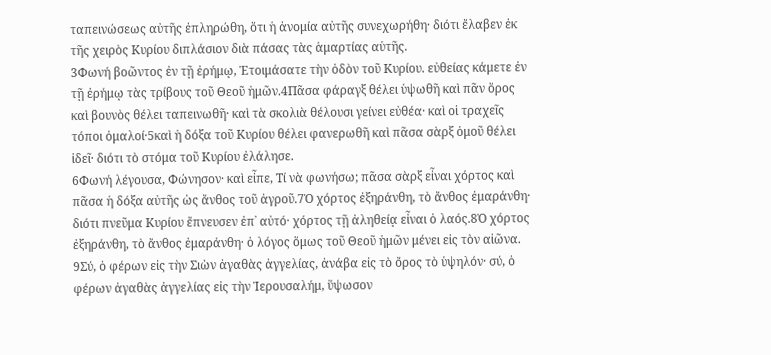ταπεινώσεως αὐτῆς ἐπληρώθη, ὅτι ἡ ἀνομία αὐτῆς συνεχωρήθη· διότι ἔλαβεν ἐκ τῆς χειρὸς Κυρίου διπλάσιον διὰ πάσας τὰς ἁμαρτίας αὑτῆς.
3Φωνή βοῶντος ἐν τῇ ἐρήμῳ, Ἑτοιμάσατε τὴν ὁδὸν τοῦ Κυρίου. εὐθείας κάμετε ἐν τῇ ἐρήμῳ τὰς τρίβους τοῦ Θεοῦ ἡμῶν.4Πᾶσα φάραγξ θέλει ὑψωθῆ καὶ πᾶν ὅρος καὶ βουνὸς θέλει ταπεινωθῆ· καὶ τὰ σκολιὰ θέλουσι γείνει εὐθέα· καὶ οἱ τραχεῖς τόποι ὀμαλοί·5καὶ ἡ δόξα τοῦ Κυρίου θέλει φανερωθῆ καὶ πᾶσα σὰρξ ὁμοῦ θέλει ἰδεῖ· διότι τὸ στόμα τοῦ Κυρίου ἐλάλησε.
6Φωνή λέγουσα, Φώνησον· καὶ εἶπε, Τί νὰ φωνήσω; πᾶσα σὰρξ εἶναι χόρτος καὶ πᾶσα ἡ δόξα αὐτῆς ὡς ἄνθος τοῦ ἀγροῦ.7Ὁ χόρτος ἐξηράνθη, τὸ ἄνθος ἐμαράνθη· διότι πνεῦμα Κυρίου ἔπνευσεν ἐπ᾿ αὐτό· χόρτος τῇ ἀληθείᾳ εἶναι ὁ λαός.8Ὁ χόρτος ἐξηράνθη, τὸ ἄνθος ἐμαράνθη· ὁ λόγος ὅμως τοῦ Θεοῦ ἡμῶν μένει εἰς τὸν αἰῶνα.
9Σύ, ὁ φέρων εἰς τὴν Σιὼν ἀγαθὰς ἀγγελίας, ἀνάβα εἰς τὸ ὄρος τὸ ὑψηλόν· σύ, ὁ φέρων ἀγαθὰς ἀγγελίας εἰς τὴν Ἱερουσαλήμ, ὕψωσον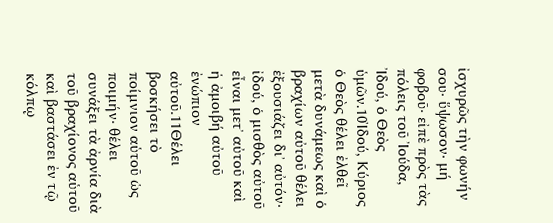ἰσχυρῶς τὴν φωνήν σου· ὕψωσον· μή φοβοῦ· εἰπὲ πρὸς τὰς πόλεις τοῦ Ἰούδα, Ἰδού, ὁ Θεὸς ὑμῶν.10Ἰδού, Κύριος ὁ Θεὸς θέλει ἐλθεῖ μετὰ δυνάμεως καὶ ὁ βραχίων αὐτοῦ θέλει ἐξουσιάζει δι᾿ αὐτόν· ἰδού, ὁ μισθὸς αὐτοῦ εἶναι μετ᾿ αὐτοῦ καὶ ἡ ἀμοιβή αὐτοῦ ἐνώπιον αὐτοῦ.11Θέλει βοσκήσει τὸ ποίμνιον αὑτοῦ ὡς ποιμήν· θέλει συνάξει τὰ ἀρνία διὰ τοῦ βραχίονος αὑτοῦ καὶ βαστάσει ἐν τῷ κόλπῳ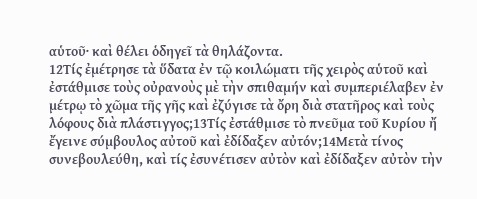αὑτοῦ· καὶ θέλει ὁδηγεῖ τὰ θηλάζοντα.
12Τίς ἐμέτρησε τὰ ὕδατα ἐν τῷ κοιλώματι τῆς χειρὸς αὑτοῦ καὶ ἐστάθμισε τοὺς οὐρανοὺς μὲ τὴν σπιθαμήν καὶ συμπεριέλαβεν ἐν μέτρῳ τὸ χῶμα τῆς γῆς καὶ ἐζύγισε τὰ ὄρη διὰ στατῆρος καὶ τοὺς λόφους διὰ πλάστιγγος;13Τίς ἐστάθμισε τὸ πνεῦμα τοῦ Κυρίου ἤ ἔγεινε σύμβουλος αὐτοῦ καὶ ἐδίδαξεν αὐτόν;14Μετὰ τίνος συνεβουλεύθη, καὶ τίς ἐσυνέτισεν αὐτὸν καὶ ἐδίδαξεν αὐτὸν τὴν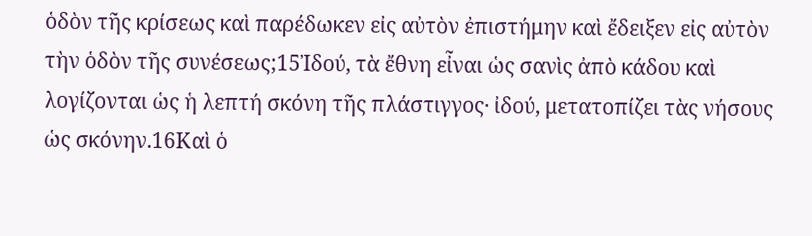ὁδὸν τῆς κρίσεως καὶ παρέδωκεν εἰς αὐτὸν ἐπιστήμην καὶ ἔδειξεν εἰς αὐτὸν τὴν ὁδὸν τῆς συνέσεως;15Ἰδού, τὰ ἔθνη εἶναι ὡς σανὶς ἀπὸ κάδου καὶ λογίζονται ὡς ἡ λεπτή σκόνη τῆς πλάστιγγος· ἰδού, μετατοπίζει τὰς νήσους ὡς σκόνην.16Καὶ ὁ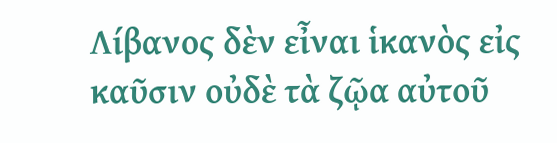Λίβανος δὲν εἶναι ἱκανὸς εἰς καῦσιν οὐδὲ τὰ ζῷα αὐτοῦ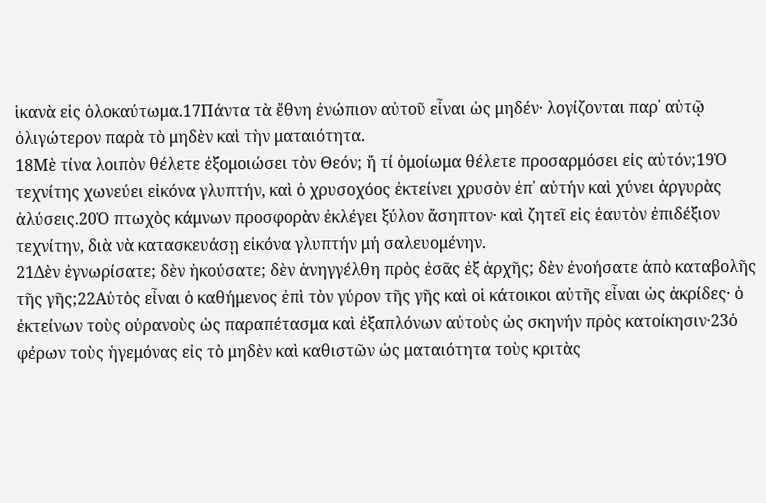ἱκανὰ εἰς ὁλοκαύτωμα.17Πάντα τὰ ἔθνη ἐνώπιον αὐτοῦ εἶναι ὡς μηδέν· λογίζονται παρ᾿ αὐτῷ ὀλιγώτερον παρὰ τὸ μηδὲν καὶ τὴν ματαιότητα.
18Μὲ τίνα λοιπὸν θέλετε ἐξομοιώσει τὸν Θεόν; ἤ τί ὁμοίωμα θέλετε προσαρμόσει εἰς αὐτόν;19Ὁ τεχνίτης χωνεύει εἰκόνα γλυπτήν, καὶ ὁ χρυσοχόος ἐκτείνει χρυσὸν ἐπ᾿ αὐτήν καὶ χύνει ἀργυρὰς ἀλύσεις.20Ὁ πτωχὸς κάμνων προσφορὰν ἐκλέγει ξύλον ἄσηπτον· καὶ ζητεῖ εἰς ἑαυτὸν ἐπιδέξιον τεχνίτην, διὰ νὰ κατασκευάσῃ εἰκόνα γλυπτήν μή σαλευομένην.
21Δὲν ἐγνωρίσατε; δὲν ἠκούσατε; δὲν ἀνηγγέλθη πρὸς ἐσᾶς ἐξ ἀρχῆς; δὲν ἐνοήσατε ἀπὸ καταβολῆς τῆς γῆς;22Αὐτὸς εἶναι ὁ καθήμενος ἐπὶ τὸν γύρον τῆς γῆς καὶ οἱ κάτοικοι αὐτῆς εἶναι ὡς ἀκρίδες· ὁ ἐκτείνων τοὺς οὐρανοὺς ὡς παραπέτασμα καὶ ἐξαπλόνων αὐτοὺς ὡς σκηνήν πρὸς κατοίκησιν·23ὁ φέρων τοὺς ἡγεμόνας εἰς τὸ μηδὲν καὶ καθιστῶν ὡς ματαιότητα τοὺς κριτὰς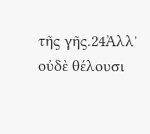τῆς γῆς.24Ἀλλ᾿ οὐδὲ θέλουσι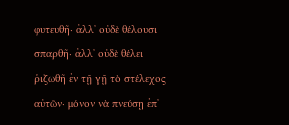φυτευθῆ· ἀλλ᾿ οὐδὲ θέλουσι σπαρθῆ· ἀλλ᾿ οὐδὲ θέλει ῥιζωθῆ ἐν τῇ γῇ τὸ στέλεχος αὐτῶν· μόνον νὰ πνεύσῃ ἐπ᾿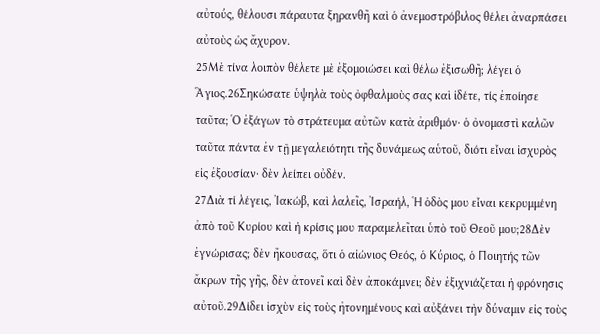αὐτούς, θέλουσι πάραυτα ξηρανθῆ καὶ ὁ ἀνεμοστρόβιλος θέλει ἀναρπάσει αὐτοὺς ὡς ἄχυρον.
25Μὲ τίνα λοιπὸν θέλετε μὲ ἐξομοιώσει καὶ θέλω ἐξισωθῆ; λέγει ὁ Ἃγιος.26Σηκώσατε ὑψηλὰ τοὺς ὀφθαλμοὺς σας καὶ ἰδέτε, τίς ἐποίησε ταῦτα; Ὁ ἐξάγων τὸ στράτευμα αὐτῶν κατὰ ἀριθμόν· ὁ ὀνομαστὶ καλῶν ταῦτα πάντα ἐν τῇ μεγαλειότητι τῆς δυνάμεως αὑτοῦ, διότι εἶναι ἰσχυρὸς εἰς ἐξουσίαν· δὲν λείπει οὐδέν.
27Διὰ τί λέγεις, Ἰακώβ, καὶ λαλεῖς, Ἰσραήλ, Ἡ ὁδὸς μου εἶναι κεκρυμμένη ἀπὸ τοῦ Κυρίου καὶ ἡ κρίσις μου παραμελεῖται ὑπὸ τοῦ Θεοῦ μου;28Δὲν ἐγνώρισας; δὲν ἤκουσας, ὅτι ὁ αἰώνιος Θεός, ὁ Κύριος, ὁ Ποιητής τῶν ἄκρων τῆς γῆς, δὲν ἀτονεῖ καὶ δὲν ἀποκάμνει; δὲν ἐξιχνιάζεται ἡ φρόνησις αὐτοῦ.29Δίδει ἰσχὺν εἰς τοὺς ἠτονημένους καὶ αὐξάνει τὴν δύναμιν εἰς τοὺς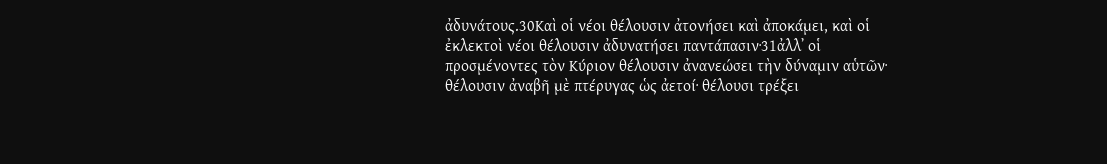ἀδυνάτους.30Καὶ οἱ νέοι θέλουσιν ἀτονήσει καὶ ἀποκάμει, καὶ οἱ ἐκλεκτοὶ νέοι θέλουσιν ἀδυνατήσει παντάπασιν·31ἀλλ᾿ οἱ προσμένοντες τὸν Κύριον θέλουσιν ἀνανεώσει τὴν δύναμιν αὑτῶν· θέλουσιν ἀναβῆ μὲ πτέρυγας ὡς ἀετοί· θέλουσι τρέξει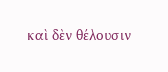καὶ δὲν θέλουσιν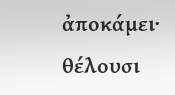ἀποκάμει· θέλουσι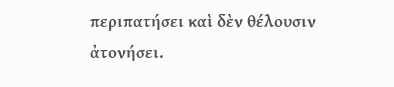περιπατήσει καὶ δὲν θέλουσιν ἀτονήσει.